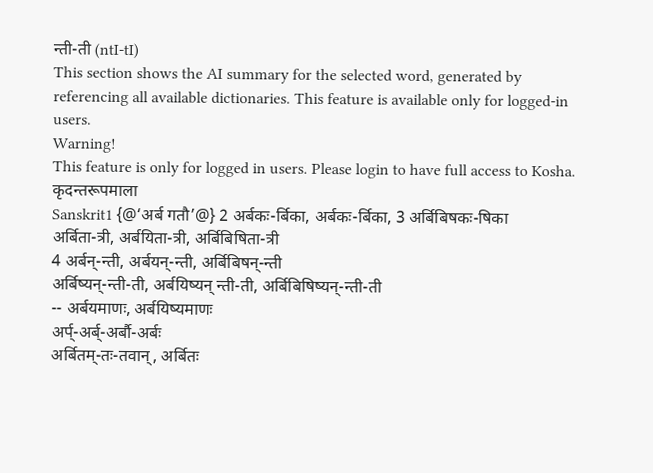न्ती-ती (ntI-tI)
This section shows the AI summary for the selected word, generated by referencing all available dictionaries. This feature is available only for logged-in users.
Warning!
This feature is only for logged in users. Please login to have full access to Kosha.
कृदन्तरूपमाला
Sanskrit1 {@‘अर्ब गतौ’@} 2 अर्बकः-र्बिका, अर्बकः-र्बिका, 3 अर्बिबिषकः-षिका
अर्बिता-त्री, अर्बयिता-त्री, अर्बिबिषिता-त्री
4 अर्बन्-न्ती, अर्बयन्-न्ती, अर्बिबिषन्-न्ती
अर्बिष्यन्-न्ती-ती, अर्बयिष्यन् न्ती-ती, अर्बिबिषिष्यन्-न्ती-ती
-- अर्बयमाणः, अर्बयिष्यमाणः
अर्प्-अर्ब्-अर्बौ-अर्बः
अर्बितम्-तः-तवान्, अर्बितः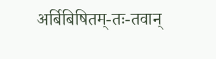अर्बिबिषितम्-तः-तवान्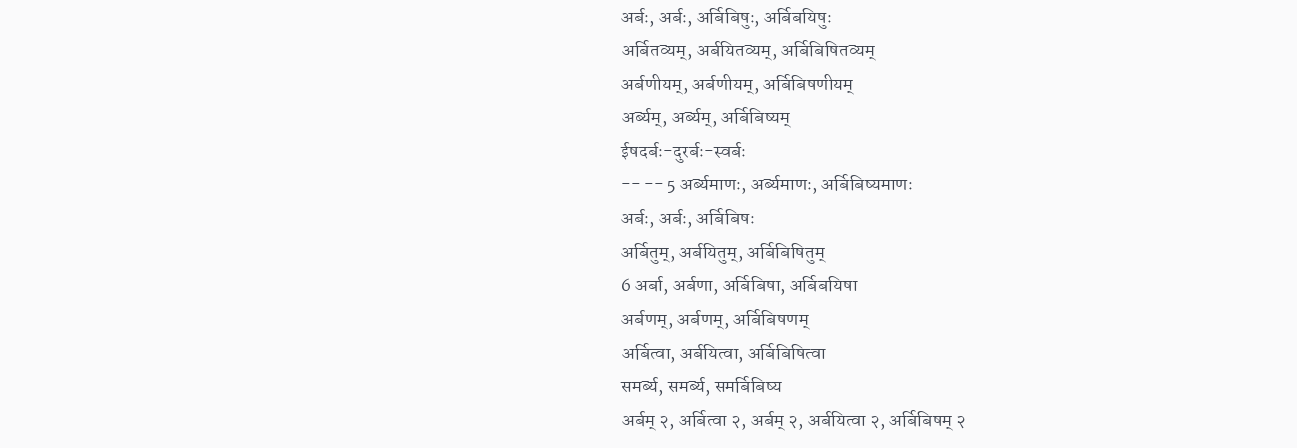अर्बः, अर्बः, अर्बिबिषुः, अर्बिबयिषुः
अर्बितव्यम्, अर्बयितव्यम्, अर्बिबिषितव्यम्
अर्बणीयम्, अर्बणीयम्, अर्बिबिषणीयम्
अर्ब्यम्, अर्ब्यम्, अर्बिबिष्यम्
ईषदर्बः-दुरर्बः-स्वर्बः
-- -- 5 अर्ब्यमाणः, अर्ब्यमाणः, अर्बिबिष्यमाणः
अर्बः, अर्बः, अर्बिबिषः
अर्बितुम्, अर्बयितुम्, अर्बिबिषितुम्
6 अर्बा, अर्बणा, अर्बिबिषा, अर्बिबयिषा
अर्बणम्, अर्बणम्, अर्बिबिषणम्
अर्बित्वा, अर्बयित्वा, अर्बिबिषित्वा
समर्ब्य, समर्ब्य, समर्बिबिष्य
अर्बम् २, अर्बित्वा २, अर्बम् २, अर्बयित्वा २, अर्बिबिषम् २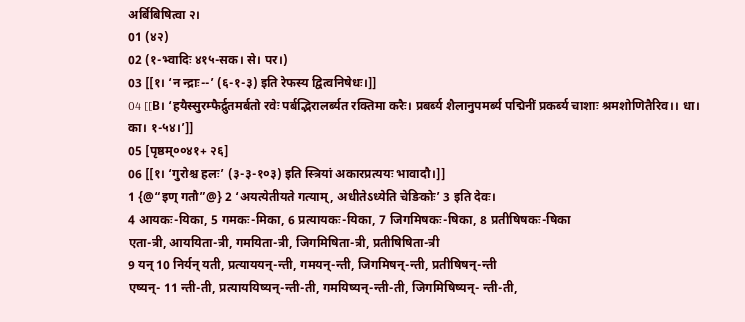अर्बिबिषित्वा २।
01 (४२)
02 (१-भ्वादिः ४१५-सक। से। पर।)
03 [[१। ‘न न्द्राः--’ (६-१-३) इति रेफस्य द्वित्वनिषेधः।]]
04 [[B। ‘हयैस्सुरम्फैर्द्रुतमर्बतो रवेः पर्बद्भिरालर्ब्यत रक्तिमा करैः। प्रबर्ब्य शैलानुपमर्ब्य पद्मिनीं प्रकर्ब्य चाशाः श्रमशोणितैरिव।। धा। का। १-५४।’]]
05 [पृष्ठम्००४१+ २६]
06 [[१। ‘गुरोश्च हलः’ (३-३-१०३) इति स्त्रियां अकारप्रत्ययः भावादौ।]]
1 {@“इण् गतौ”@} 2 ‘अयत्येतीयते गत्याम्, अधीतेऽध्येति चेङिकोः’ 3 इति देवः।
4 आयकः-यिका, 5 गमकः-मिका, 6 प्रत्यायकः-यिका, 7 जिगमिषकः-षिका, 8 प्रतीषिषकः-षिका
एता-त्री, आययिता-त्री, गमयिता-त्री, जिगमिषिता-त्री, प्रतीषिषिता-त्री
9 यन् 10 निर्यन् यती, प्रत्याययन्-न्ती, गमयन्-न्ती, जिगमिषन्-न्ती, प्रतीषिषन्-न्ती
एष्यन्- 11 न्ती-ती, प्रत्याययिष्यन्-न्ती-ती, गमयिष्यन्-न्ती-ती, जिगमिषिष्यन्- न्ती-ती,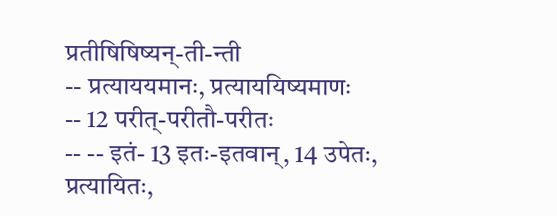प्रतीषिषिष्यन्-ती-न्ती
-- प्रत्याययमानः, प्रत्याययिष्यमाणः
-- 12 परीत्-परीतौ-परीतः
-- -- इतं- 13 इतः-इतवान्, 14 उपेतः, प्रत्यायितः,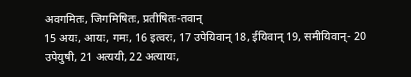अवगमितः, जिगमिषितः, प्रतीषितः-तवान्
15 अयः, आयः, गमः, 16 इत्वरः, 17 उपेयिवान् 18, ईयिवान् 19, समीयिवान्- 20 उपेयुषी, 21 अत्ययी, 22 अत्यायः,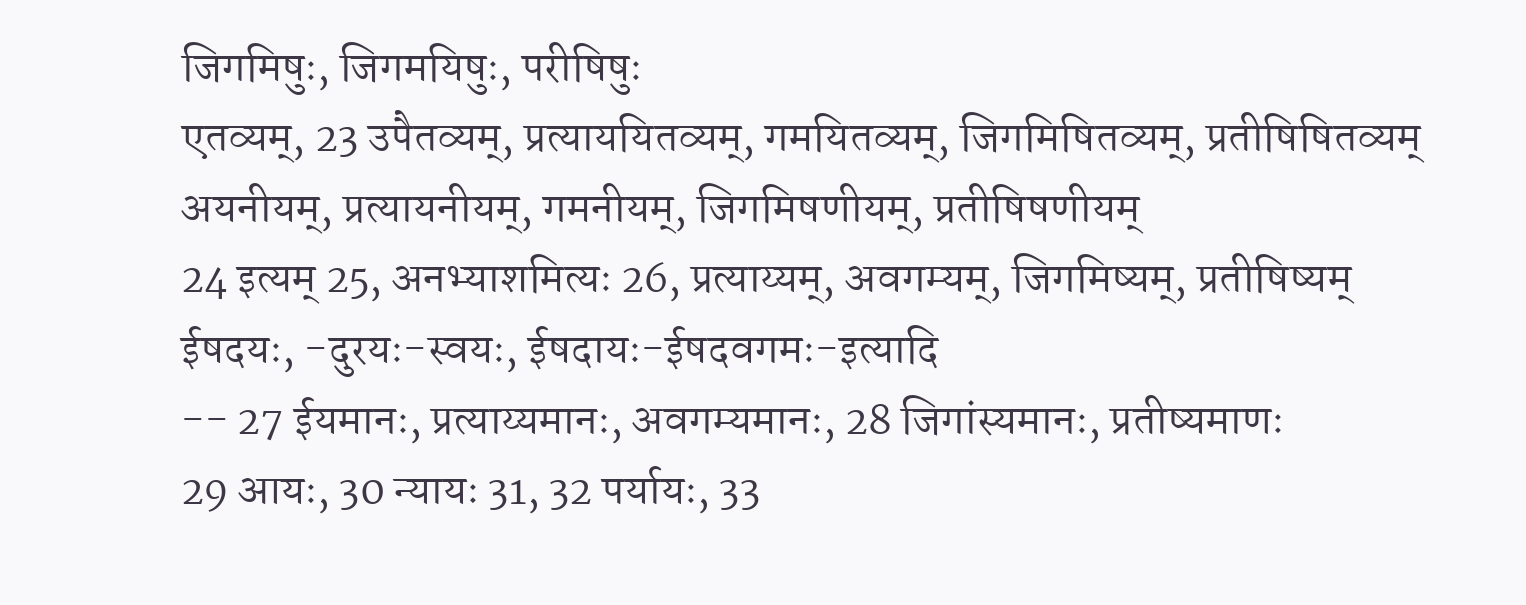जिगमिषुः, जिगमयिषुः, परीषिषुः
एतव्यम्, 23 उपैतव्यम्, प्रत्याययितव्यम्, गमयितव्यम्, जिगमिषितव्यम्, प्रतीषिषितव्यम्
अयनीयम्, प्रत्यायनीयम्, गमनीयम्, जिगमिषणीयम्, प्रतीषिषणीयम्
24 इत्यम् 25, अनभ्याशमित्यः 26, प्रत्याय्यम्, अवगम्यम्, जिगमिष्यम्, प्रतीषिष्यम्
ईषदयः, -दुरयः-स्वयः, ईषदायः-ईषदवगमः-इत्यादि
-- 27 ईयमानः, प्रत्याय्यमानः, अवगम्यमानः, 28 जिगांस्यमानः, प्रतीष्यमाणः
29 आयः, 30 न्यायः 31, 32 पर्यायः, 33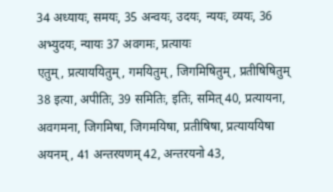34 अध्यायः, समयः, 35 अन्वयः, उदयः, न्ययः, व्ययः, 36 अभ्युदयः, न्यायः 37 अवगमः, प्रत्यायः
एतुम्, प्रत्याययितुम्, गमयितुम्, जिगमिषितुम्, प्रतीषिषितुम्
38 इत्या, अपीतिः, 39 समितिः, इतिः, समित् 40, प्रत्यायना, अवगमना, जिगमिषा, जिगमयिषा, प्रतीषिषा, प्रत्याययिषा
अयनम्, 41 अन्तरयणम् 42, अन्तरयनो 43,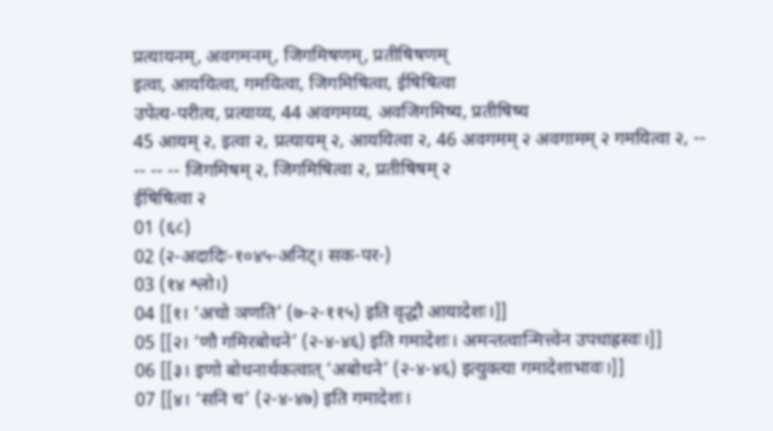प्रत्यायनम्, अवगमनम्, जिगमिषणम्, प्रतीषिषणम्
इत्वा, आययित्वा, गमयित्वा, जिगमिषित्वा, ईषिषित्वा
उपेत्य-परीत्य, प्रत्याय्य, 44 अवगमय्य, अवजिगमिष्य, प्रतीषिष्य
45 आयम् २, इत्वा २, प्रत्यायम् २, आययित्वा २, 46 अवगमम् २ अवगामम् २ गमयित्वा २, -- -- -- -- जिगमिषम् २, जिगमिषित्वा २, प्रतीषिषम् २
ईषिषित्वा २
01 (६८)
02 (२-अदादिः-१०४५-अनिट्। सक-पर-)
03 (१४ श्लो।)
04 [[१। ‘अचो ञणति’ (७-२-११५) इति वृद्धौ आयादेशः।]]
05 [[२। ‘णौ गमिरबोधने’ (२-४-४६) इति गमादेशः। अमन्तत्वान्मित्त्वेन उपधाह्रस्वः।]]
06 [[३। इणो बोधनार्थकत्वात् ‘अबोधने’ (२-४-४६) इत्युक्त्या गमादेशाभावः।]]
07 [[४। ‘सनि च’ (२-४-४७) इति गमादेशः।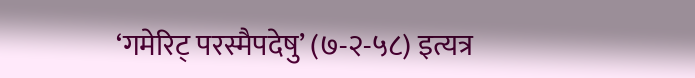‘गमेरिट् परस्मैपदेषु’ (७-२-५८) इत्यत्र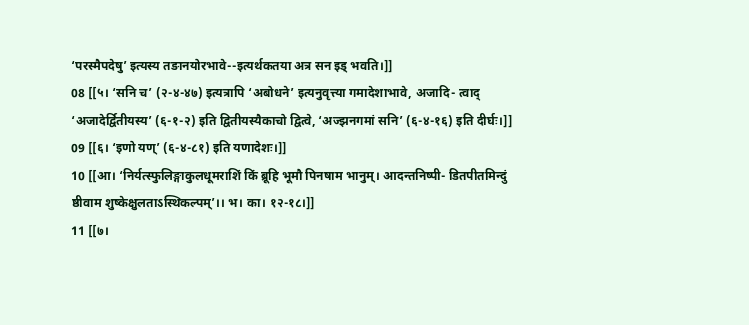‘परस्मैपदेषु’ इत्यस्य तङानयोरभावे--इत्यर्थकतया अत्र सन इड् भवति।]]
08 [[५। ‘सनि च’ (२-४-४७) इत्यत्रापि ‘अबोधने’ इत्यनुवृत्त्या गमादेशाभावे, अजादि- त्वाद् ‘अजादेर्द्वितीयस्य’ (६-१-२) इति द्वितीयस्यैकाचो द्वित्वे, ‘अज्झनगमां सनि’ (६-४-१६) इति दीर्घः।]]
09 [[६। ‘इणो यण्’ (६-४-८१) इति यणादेशः।]]
10 [[आ। ‘निर्यत्स्फुलिङ्गाकुलधूमराशिं किं ब्रूहि भूमौ पिनषाम भानुम्। आदन्तनिष्पी- डितपीतमिन्दुं ष्ठीवाम शुष्केक्षुलताऽस्थिकल्पम्’।। भ। का। १२-१८।]]
11 [[७।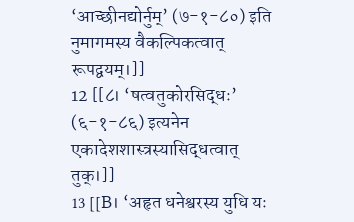‘आच्छीनद्योर्नुम्’ (७-१-८०) इति नुमागमस्य वैकल्पिकत्वात् रूपद्वयम्।]]
12 [[८। ‘षत्वतुकोरसिद्धः’ (६-१-८६) इत्यनेन एकादेशशास्त्रस्यासिद्धत्वात् तुक्।]]
13 [[B। ‘अहृत धनेश्वरस्य युधि यः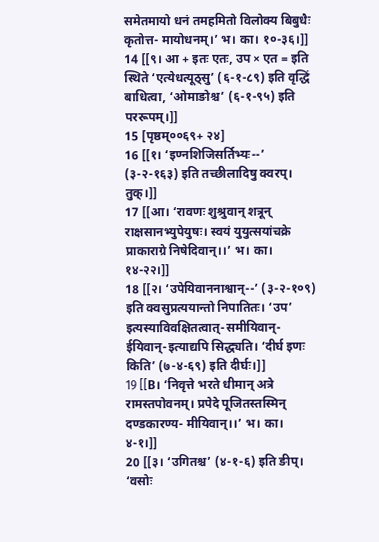समेतमायो धनं तमहमितो विलोक्य बिबुधैः कृतोत्त- मायोधनम्।’ भ। का। १०-३६।]]
14 [[९। आ + इतः एतः, उप × एत = इति स्थिते ‘एत्येधत्यूठ्सु’ (६-१-८९) इति वृद्धिं बाधित्वा, ‘ओमाङोश्च’ (६-१-९५) इति पररूपम्।]]
15 [पृष्ठम्००६९+ २४]
16 [[१। ‘इण्नशिजिसर्तिभ्यः--’ (३-२-१६३) इति तच्छीलादिषु क्वरप्। तुक्।]]
17 [[आ। ‘रावणः शुश्रुवान् शत्रून् राक्षसानभ्युपेयुषः। स्वयं युयुत्सयांचक्रे प्राकाराग्रे निषेदिवान्।।’ भ। का। १४-२२।]]
18 [[२। ‘उपेयिवाननाश्वान्--’ (३-२-१०९) इति क्वसुप्रत्ययान्तो निपातितः। ‘उप’ इत्यस्याविवक्षितत्वात्-समीयिवान्-ईयिवान्-इत्याद्यपि सिद्ध्यति। ‘दीर्घ इणः किति’ (७-४-६९) इति दीर्घः।]]
19 [[B। ‘निवृत्ते भरते धीमान् अत्रे रामस्तपोवनम्। प्रपेदे पूजितस्तस्मिन् दण्डकारण्य- मीयिवान्।।’ भ। का। ४-१।]]
20 [[३। ‘उगितश्च’ (४-१-६) इति ङीप्। ‘वसोः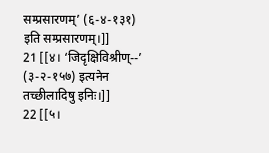सम्प्रसारणम्’ (६-४-१३१) इति सम्प्रसारणम्।]]
21 [[४। ‘जिदृक्षिविश्रीण्--’ (३-२-१५७) इत्यनेन तच्छीलादिषु इनिः।]]
22 [[५।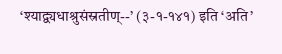‘श्याद्व्यधाश्रुसंस्रतीण्--’ (३-१-१४१) इति ‘अति’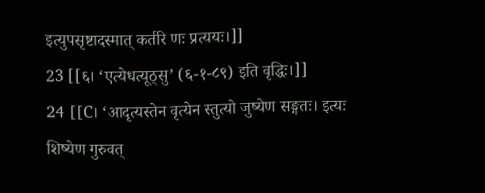इत्युपसृष्टादस्मात् कर्तरि णः प्रत्ययः।]]
23 [[६। ‘एत्येधत्यूठ्सु’ (६-१-८९) इति वृद्धिः।]]
24 [[C। ‘आदृत्यस्तेन वृत्येन स्तुत्यो जुष्येण सङ्गतः। इत्यः शिष्येण गुरुवत्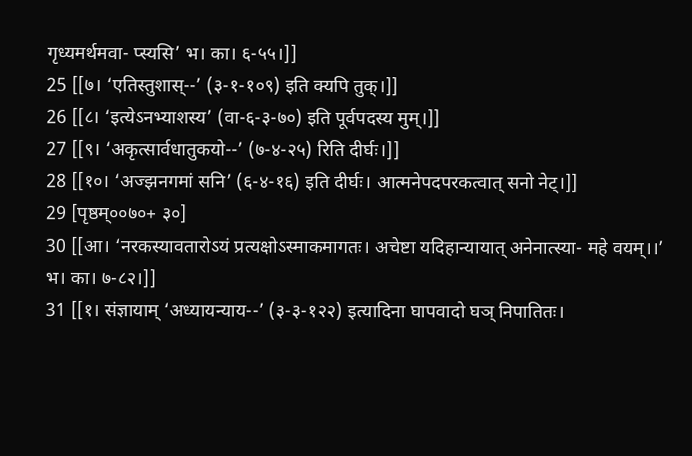गृध्यमर्थमवा- प्स्यसि’ भ। का। ६-५५।]]
25 [[७। ‘एतिस्तुशास्--’ (३-१-१०९) इति क्यपि तुक्।]]
26 [[८। ‘इत्येऽनभ्याशस्य’ (वा-६-३-७०) इति पूर्वपदस्य मुम्।]]
27 [[९। ‘अकृत्सार्वधातुकयो--’ (७-४-२५) रिति दीर्घः।]]
28 [[१०। ‘अज्झनगमां सनि’ (६-४-१६) इति दीर्घः। आत्मनेपदपरकत्वात् सनो नेट्।]]
29 [पृष्ठम्००७०+ ३०]
30 [[आ। ‘नरकस्यावतारोऽयं प्रत्यक्षोऽस्माकमागतः। अचेष्टा यदिहान्यायात् अनेनात्स्या- महे वयम्।।’ भ। का। ७-८२।]]
31 [[१। संज्ञायाम् ‘अध्यायन्याय--’ (३-३-१२२) इत्यादिना घापवादो घञ् निपातितः।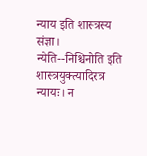न्याय इति शास्त्रस्य संज्ञा। न्येति--निश्चिनोति इति शास्त्रयुक्त्यादिरत्र न्यायः। न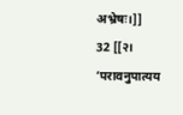अभ्रेषः।]]
32 [[२। ‘परावनुपात्यय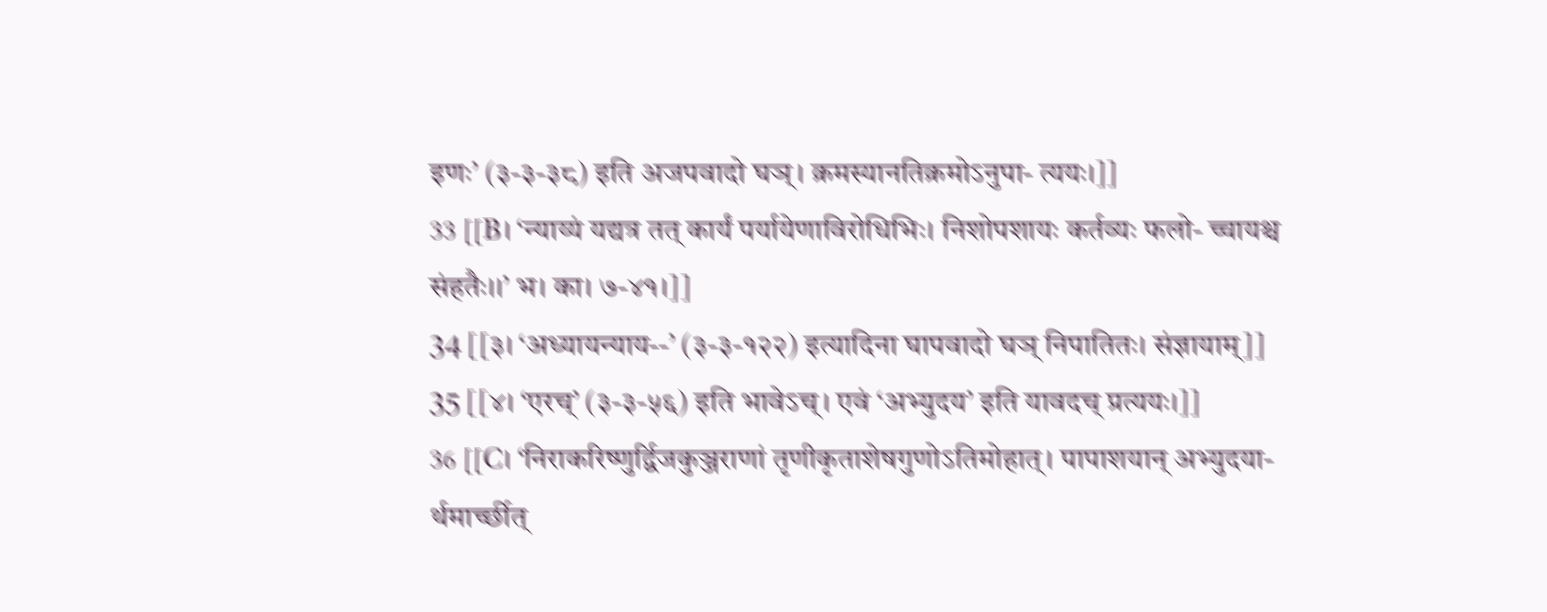इणः’ (३-३-३८) इति अजपवादो घञ्। क्रमस्यानतिक्रमोऽनुपा- त्ययः।]]
33 [[B। ‘न्याय्यं यद्यत्र तत् कार्यं पर्यायेणाविरोधिभिः। निशोपशायः कर्तव्यः फलो- च्चायश्च संहतैः।।’ भ। का। ७-४१।]]
34 [[३। ‘अध्यायन्याय--’ (३-३-१२२) इत्यादिना घापवादो घञ् निपातितः। संज्ञायाम्]]
35 [[४। ‘एरच्’ (३-३-५६) इति भावेऽच्। एवं ‘अभ्युदय’ इति यावदच् प्रत्ययः।]]
36 [[C। ‘निराकरिष्णुर्द्विजकुञ्जराणां तृणीकृताशेषगुणोऽतिमोहात्। पापाशयान् अभ्युदया- र्थमार्च्छीत्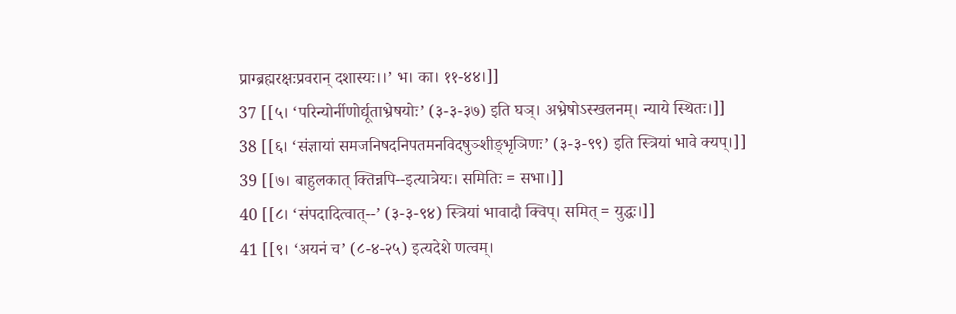प्राग्ब्रह्मरक्षःप्रवरान् दशास्यः।।’ भ। का। ११-४४।]]
37 [[५। ‘परिन्योर्नीणोर्द्यूताभ्रेषयोः’ (३-३-३७) इति घञ्। अभ्रेषोऽस्खलनम्। न्याये स्थितः।]]
38 [[६। ‘संज्ञायां समजनिषदनिपतमनविदषुञ्शीङ्भृञिणः’ (३-३-९९) इति स्त्रियां भावे क्यप्।]]
39 [[७। बाहुलकात् क्तिन्नपि--इत्यात्रेयः। समितिः = सभा।]]
40 [[८। ‘संपदादित्वात्--’ (३-३-९४) स्त्रियां भावादौ क्विप्। समित् = युद्धः।]]
41 [[९। ‘अयनं च’ (८-४-२५) इत्यदेशे णत्वम्।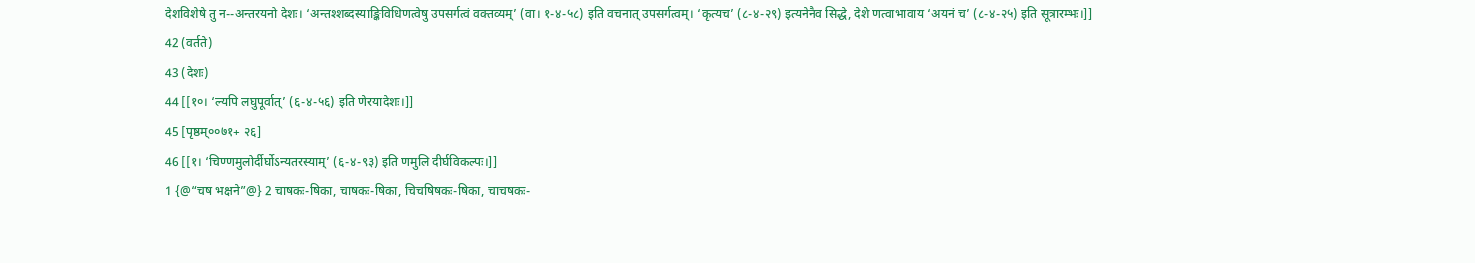देशविशेषे तु न--अन्तरयनो देशः। ‘अन्तश्शब्दस्याङ्किविधिणत्वेषु उपसर्गत्वं वक्तव्यम्’ (वा। १-४-५८) इति वचनात् उपसर्गत्वम्। ‘कृत्यच’ (८-४-२९) इत्यनेनैव सिद्धे, देशे णत्वाभावाय ‘अयनं च’ (८-४-२५) इति सूत्रारम्भः।]]
42 (वर्तते)
43 (देशः)
44 [[१०। ‘ल्यपि लघुपूर्वात्’ (६-४-५६) इति णेरयादेशः।]]
45 [पृष्ठम्००७१+ २६]
46 [[१। ‘चिण्णमुलोर्दीर्घोऽन्यतरस्याम्’ (६-४-९३) इति णमुलि दीर्घविकल्पः।]]
1 {@“चष भक्षने”@} 2 चाषकः-षिका, चाषकः-षिका, चिचषिषकः-षिका, चाचषकः-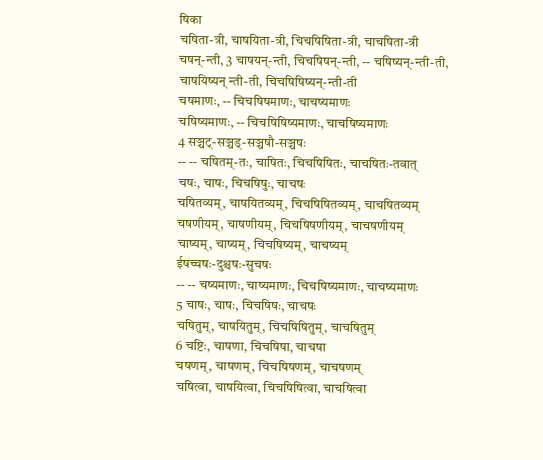षिका
चषिता-त्री, चाषयिता-त्री, चिचषिषिता-त्री, चाचषिता-त्री
चषन्-न्ती, 3 चाषयन्-न्ती, चिचषिषन्-न्ती, -- चषिष्यन्-न्ती-ती, चाषयिष्यन् न्ती-ती, चिचषिषिष्यन्-न्ती-ती
चषमाणः, -- चिचषिषमाणः, चाचष्यमाणः
चषिष्यमाणः, -- चिचषिषिष्यमाणः, चाचषिष्यमाणः
4 सञ्चट्-सञ्चड्-सञ्चषौ-सञ्चषः
-- -- चषितम्-तः, चाषितः, चिचषिषितः, चाचषितः-तवात्
चषः, चाषः, चिचषिषुः, चाचषः
चषितव्यम्, चाषयितव्यम्, चिचषिषितव्यम्, चाचषितव्यम्
चषणीयम्, चाषणीयम्, चिचषिषणीयम्, चाचषणीयम्
चाष्यम्, चाष्यम्, चिचषिष्यम्, चाचष्यम्
ईषच्चषः-दुश्चषः-सुचषः
-- -- चष्यमाणः, चाष्यमाणः, चिचषिष्यमाणः, चाचष्यमाणः
5 चाषः, चाषः, चिचषिषः, चाचषः
चषितुम्, चाषयितुम्, चिचषिषितुम्, चाचषितुम्
6 चष्टिः, चाषणा, चिचषिषा, चाचषा
चषणम्, चाषणम्, चिचषिषणम्, चाचषणम्
चषित्वा, चाषयित्वा, चिचषिषित्वा, चाचषित्वा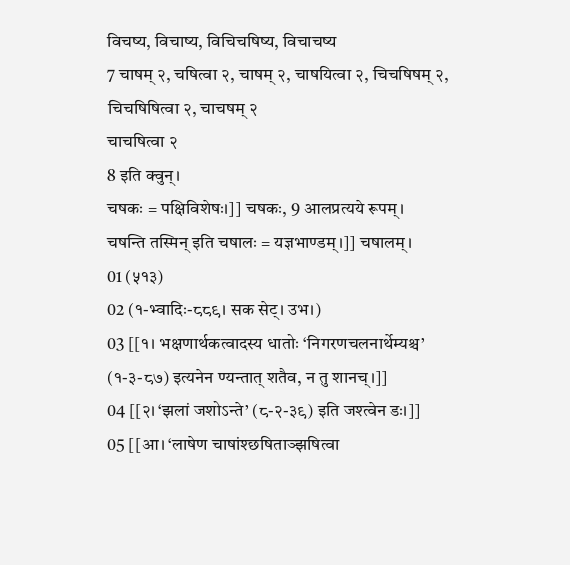विचष्य, विचाष्य, विचिचषिष्य, विचाचष्य
7 चाषम् २, चषित्वा २, चाषम् २, चाषयित्वा २, चिचषिषम् २, चिचषिषित्वा २, चाचषम् २
चाचषित्वा २
8 इति क्वुन्।
चषकः = पक्षिविशेषः।]] चषकः, 9 आलप्रत्यये रूपम्।
चषन्ति तस्मिन् इति चषालः = यज्ञभाण्डम्।]] चषालम्।
01 (५१३)
02 (१-भ्वादिः-८८९। सक सेट्। उभ।)
03 [[१। भक्षणार्थकत्वादस्य धातोः ‘निगरणचलनार्थेम्यश्च’ (१-३-८७) इत्यनेन ण्यन्तात् शतैव, न तु शानच्।]]
04 [[२। ‘झलां जशोऽन्ते’ (८-२-३९) इति जश्त्वेन डः।]]
05 [[आ। ‘लाषेण चाषांश्छषिताञ्झषित्वा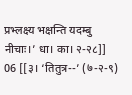प्रभ्लक्ष्य भक्षन्ति यदम्बु नीचाः।’ धा। का। २-२८]]
06 [[३। ‘तितुत्र--’ (७-२-९)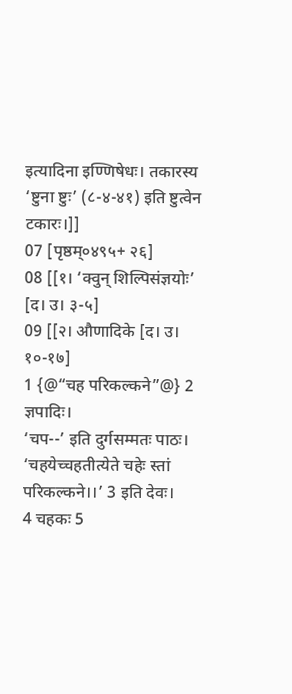इत्यादिना इण्णिषेधः। तकारस्य ‘ष्टुना ष्टुः’ (८-४-४१) इति ष्टुत्वेन टकारः।]]
07 [पृष्ठम्०४९५+ २६]
08 [[१। ‘क्वुन् शिल्पिसंज्ञयोः’ [द। उ। ३-५]
09 [[२। औणादिके [द। उ। १०-१७]
1 {@“चह परिकल्कने”@} 2 ज्ञपादिः।
‘चप--’ इति दुर्गसम्मतः पाठः।
‘चहयेच्चहतीत्येते चहेः स्तां परिकल्कने।।’ 3 इति देवः।
4 चहकः 5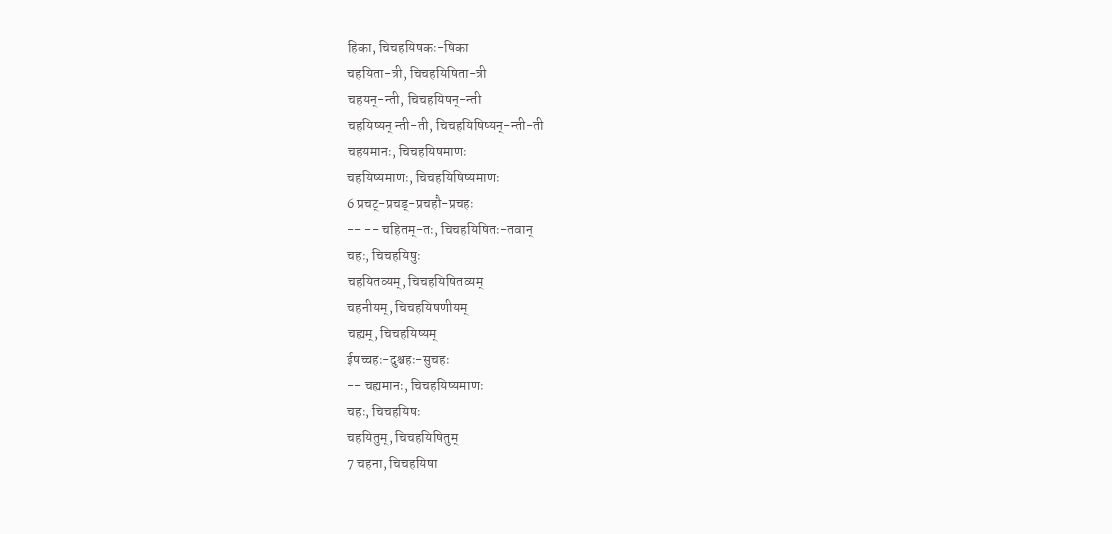हिका, चिचहयिषकः-षिका
चहयिता-त्री, चिचहयिषिता-त्री
चहयन्-न्ती, चिचहयिषन्-न्ती
चहयिष्यन् न्ती-ती, चिचहयिषिष्यन्-न्ती-ती
चहयमानः, चिचहयिषमाणः
चहयिष्यमाणः, चिचहयिषिष्यमाणः
6 प्रचट्-प्रचड्-प्रचहौ-प्रचहः
-- -- चहितम्-तः, चिचहयिषितः-तवान्
चहः, चिचहयिषुः
चहयितव्यम्, चिचहयिषितव्यम्
चहनीयम्, चिचहयिषणीयम्
चह्यम्, चिचहयिष्यम्
ईषच्चहः-दुश्चहः-सुचहः
-- चह्यमानः, चिचहयिष्यमाणः
चहः, चिचहयिषः
चहयितुम्, चिचहयिषितुम्
7 चहना, चिचहयिषा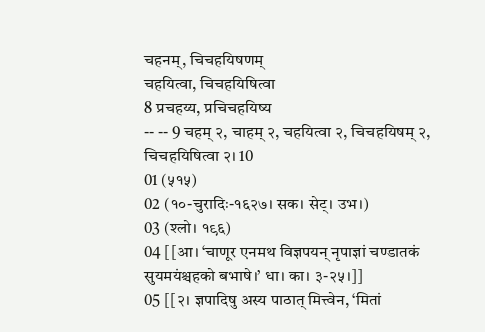चहनम्, चिचहयिषणम्
चहयित्वा, चिचहयिषित्वा
8 प्रचहय्य, प्रचिचहयिष्य
-- -- 9 चहम् २, चाहम् २, चहयित्वा २, चिचहयिषम् २, चिचहयिषित्वा २। 10
01 (५१५)
02 (१०-चुरादिः-१६२७। सक। सेट्। उभ।)
03 (श्लो। १९६)
04 [[आ। ‘चाणूर एनमथ विज्ञपयन् नृपाज्ञां चण्डातकं सुयमयंश्चहको बभाषे।’ धा। का। ३-२५।]]
05 [[२। ज्ञपादिषु अस्य पाठात् मित्त्वेन, ‘मितां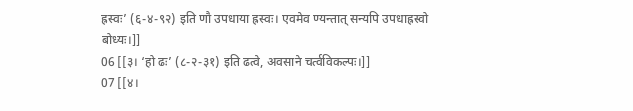ह्रस्वः’ (६-४-९२) इति णौ उपधाया ह्रस्वः। एवमेव ण्यन्तात् सन्यपि उपधाह्रस्वो बोध्यः।]]
06 [[३। ‘हो ढः’ (८-२-३१) इति ढत्वे, अवसाने चर्त्वविकल्पः।]]
07 [[४।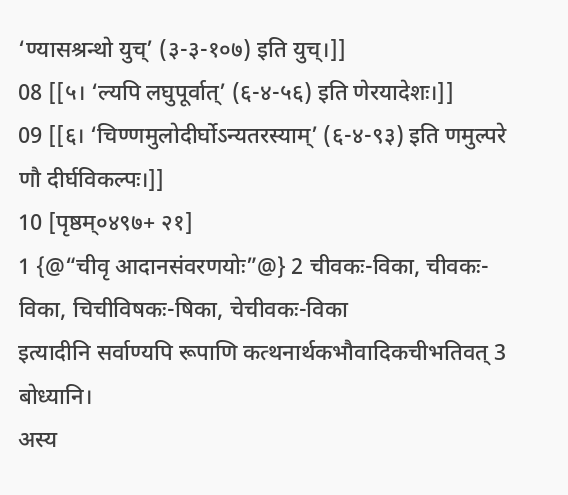‘ण्यासश्रन्थो युच्’ (३-३-१०७) इति युच्।]]
08 [[५। ‘ल्यपि लघुपूर्वात्’ (६-४-५६) इति णेरयादेशः।]]
09 [[६। ‘चिण्णमुलोदीर्घोऽन्यतरस्याम्’ (६-४-९३) इति णमुल्परे णौ दीर्घविकल्पः।]]
10 [पृष्ठम्०४९७+ २१]
1 {@“चीवृ आदानसंवरणयोः”@} 2 चीवकः-विका, चीवकः-विका, चिचीविषकः-षिका, चेचीवकः-विका
इत्यादीनि सर्वाण्यपि रूपाणि कत्थनार्थकभौवादिकचीभतिवत् 3 बोध्यानि।
अस्य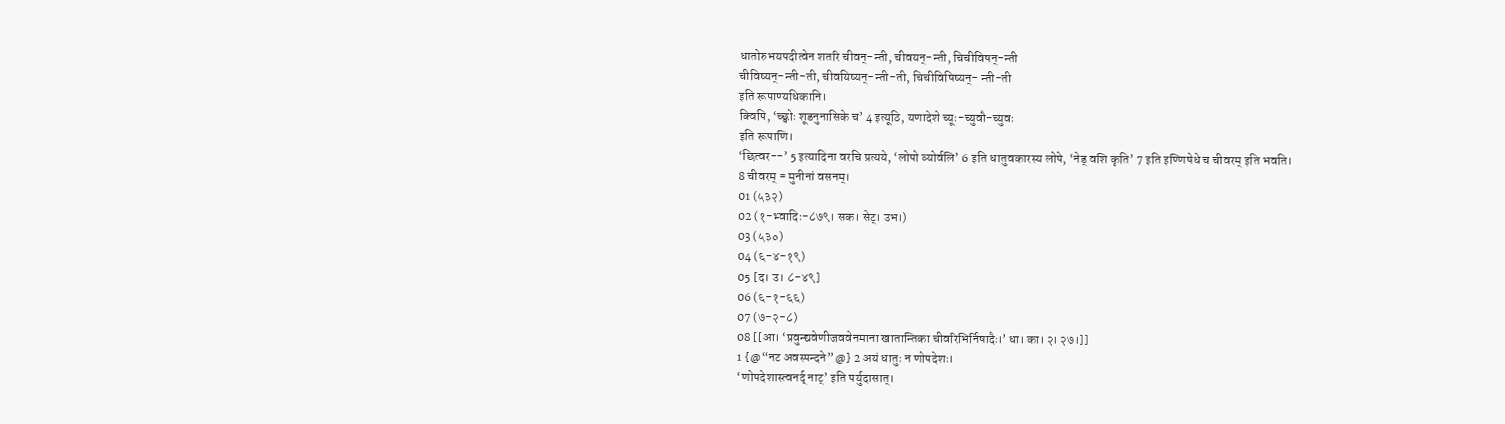धातोरुभयपदीत्वेन शतरि चीवन्-न्ती, चीवयन्-न्ती, चिचीविषन्-न्ती
चीविष्यन्-न्ती-ती, चीवयिष्यन्-न्ती-ती, चिचीविषिष्यन्- न्ती-ती
इति रूपाण्यधिकानि।
क्विपि, ‘च्छ्वोः शूडनुनासिके च’ 4 इत्यूठि, यणादेशे च्यूः-च्युवौ-च्युवः
इति रूपाणि।
‘छित्वर--’ 5 इत्यादिना वरचि प्रत्यये, ‘लोपो व्योर्वलि’ 6 इति धातुवकारस्य लोपे, ‘नेड् वशि कृति’ 7 इति इण्णिषेधे च चीवरम् इति भवति।
8 चीवरम् = मुनीनां वसनम्।
01 (५३२)
02 (१-भ्वादिः-८७९। सक। सेट्। उभ।)
03 (५३०)
04 (६-४-१९)
05 [द। उ। ८-४९]
06 (६-१-६६)
07 (७-२-८)
08 [[आ। ‘प्रवुन्द्यवेणीजववेनमाना खातान्तिका चीवरिभिर्निषादैः।’ धा। का। २। २७।]]
1 {@“नट अवस्पन्दने”@} 2 अयं धातुः न णोपदेशः।
‘णोपदेशास्त्वनर्द् नाट्’ इति पर्युदासात्।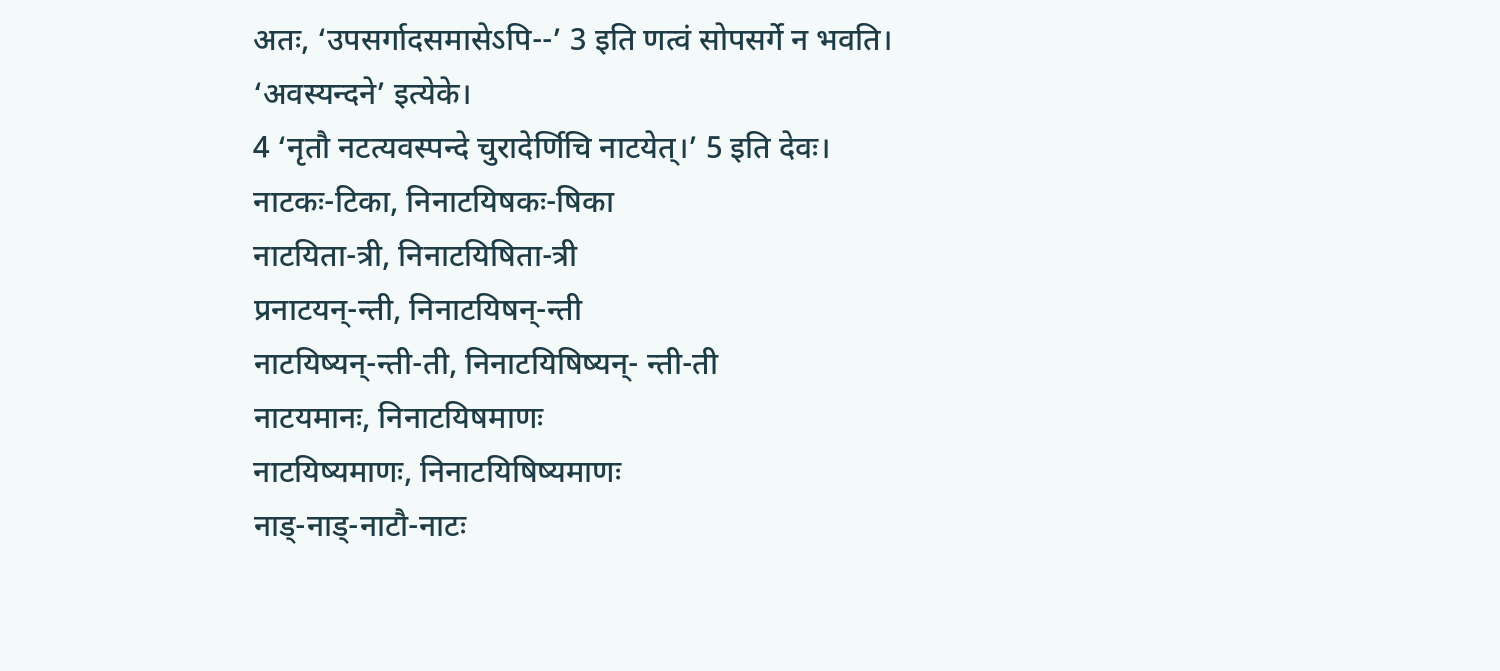अतः, ‘उपसर्गादसमासेऽपि--’ 3 इति णत्वं सोपसर्गे न भवति।
‘अवस्यन्दने’ इत्येके।
4 ‘नृतौ नटत्यवस्पन्दे चुरादेर्णिचि नाटयेत्।’ 5 इति देवः।
नाटकः-टिका, निनाटयिषकः-षिका
नाटयिता-त्री, निनाटयिषिता-त्री
प्रनाटयन्-न्ती, निनाटयिषन्-न्ती
नाटयिष्यन्-न्ती-ती, निनाटयिषिष्यन्- न्ती-ती
नाटयमानः, निनाटयिषमाणः
नाटयिष्यमाणः, निनाटयिषिष्यमाणः
नाड्-नाड्-नाटौ-नाटः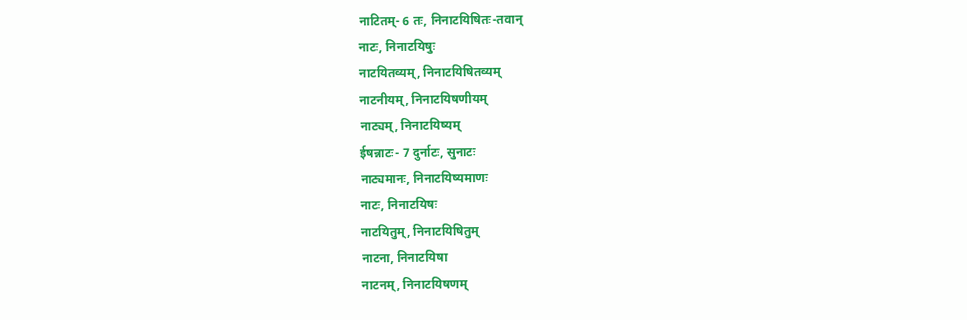नाटितम्- 6 तः, निनाटयिषितः-तवान्
नाटः, निनाटयिषुः
नाटयितव्यम्, निनाटयिषितव्यम्
नाटनीयम्, निनाटयिषणीयम्
नाट्यम्, निनाटयिष्यम्
ईषन्नाटः- 7 दुर्नाटः, सुनाटः
नाट्यमानः, निनाटयिष्यमाणः
नाटः, निनाटयिषः
नाटयितुम्, निनाटयिषितुम्
नाटना, निनाटयिषा
नाटनम्, निनाटयिषणम्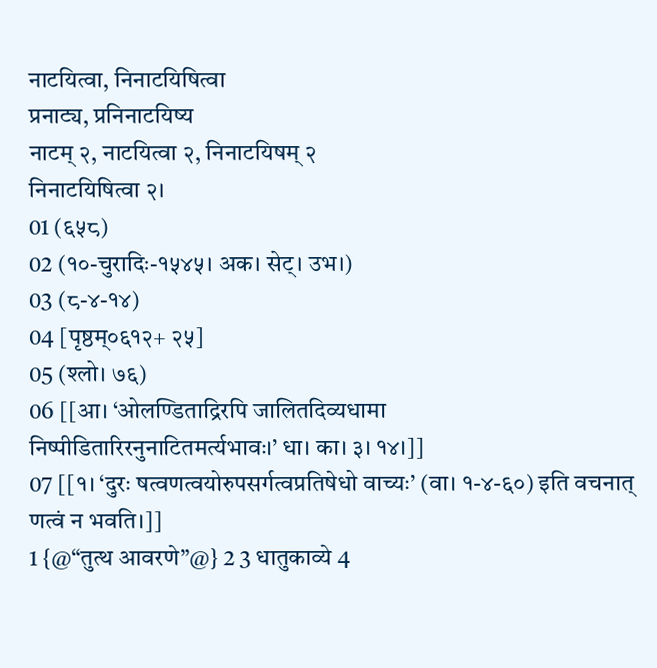नाटयित्वा, निनाटयिषित्वा
प्रनाट्य, प्रनिनाटयिष्य
नाटम् २, नाटयित्वा २, निनाटयिषम् २
निनाटयिषित्वा २।
01 (६५८)
02 (१०-चुरादिः-१५४५। अक। सेट्। उभ।)
03 (८-४-१४)
04 [पृष्ठम्०६१२+ २५]
05 (श्लो। ७६)
06 [[आ। ‘ओलण्डिताद्रिरपि जालितदिव्यधामा निष्पीडितारिरनुनाटितमर्त्यभावः।’ धा। का। ३। १४।]]
07 [[१। ‘दुरः षत्वणत्वयोरुपसर्गत्वप्रतिषेधो वाच्यः’ (वा। १-४-६०) इति वचनात् णत्वं न भवति।]]
1 {@“तुत्थ आवरणे”@} 2 3 धातुकाव्ये 4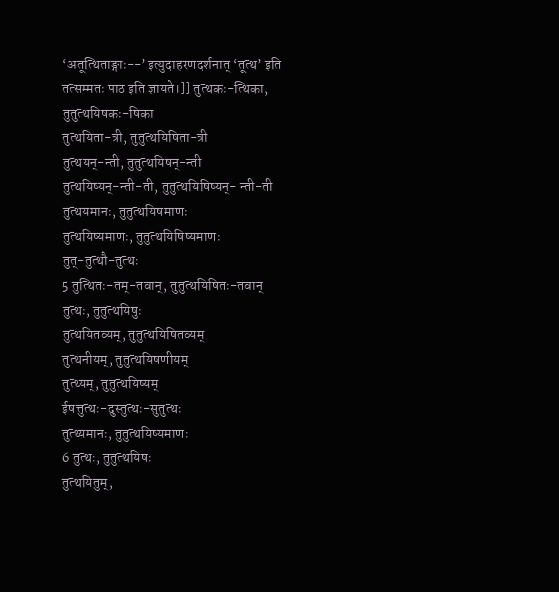‘अतूत्थिताङ्गाः--’ इत्युदाहरणदर्शनात् ‘तूत्थ’ इति तत्सम्मतः पाठ इति ज्ञायते।]] तुत्थकः-त्थिका, तुतुत्थयिषकः-षिका
तुत्थयिता-त्री, तुतुत्थयिषिता-त्री
तुत्थयन्-न्ती, तुतुत्थयिषन्-न्ती
तुत्थयिष्यन्-न्ती-ती, तुतुत्थयिषिष्यन्- न्ती-ती
तुत्थयमानः, तुतुत्थयिषमाणः
तुत्थयिष्यमाणः, तुतुत्थयिषिष्यमाणः
तुत्-तुत्थौ-तुत्थः
5 तुत्थितः-तम्-तवान्, तुतुत्थयिषितः-तवान्
तुत्थः, तुतुत्थयिषुः
तुत्थयितव्यम्, तुतुत्थयिषितव्यम्
तुत्थनीयम्, तुतुत्थयिषणीयम्
तुत्थ्यम्, तुतुत्थयिष्यम्
ईषत्तुत्थः-दुस्तुत्थः-सुतुत्थः
तुत्थ्यमानः, तुतुत्थयिष्यमाणः
6 तुत्थः, तुतुत्थयिषः
तुत्थयितुम्,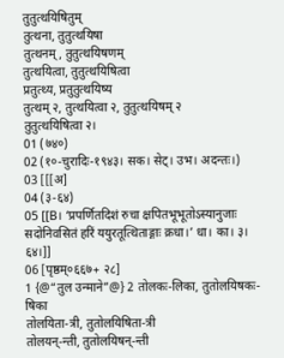तुतुत्थयिषितुम्
तुत्थना, तुतुत्थयिषा
तुत्थनम्, तुतुत्थयिषणम्
तुत्थयित्वा, तुतुत्थयिषित्वा
प्रतुत्थ्य, प्रतुतुत्थयिष्य
तुत्थम् २, तुत्थयित्वा २, तुतुत्थयिषम् २
तुतुत्थयिषित्वा २।
01 (७४०)
02 (१०-चुरादिः-१९४३। सक। सेट्। उभ। अदन्तः।)
03 [[[अ]
04 (३-६४)
05 [[B। ‘प्रपर्णितदिशं रुचा क्षपितभूभूतोऽस्यानुजाः सदोनिवसितं हरिं ययुरतूत्थिताङ्गाः क्रधा।’ धा। का। ३। ६४।]]
06 [पृष्ठम्०६६७+ २८]
1 {@“तुल उन्माने”@} 2 तोलकः-लिका, तुतोलयिषकः-षिका
तोलयिता-त्री, तुतोलयिषिता-त्री
तोलयन्-न्ती, तुतोलयिषन्-न्ती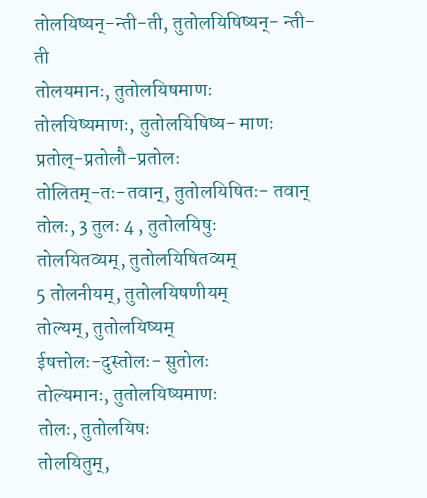तोलयिष्यन्-न्ती-ती, तुतोलयिषिष्यन्- न्ती-ती
तोलयमानः, तुतोलयिषमाणः
तोलयिष्यमाणः, तुतोलयिषिष्य- माणः
प्रतोल्-प्रतोलौ-प्रतोलः
तोलितम्-तः-तवान्, तुतोलयिषितः- तवान्
तोलः, 3 तुलः 4 , तुतोलयिषुः
तोलयितव्यम्, तुतोलयिषितव्यम्
5 तोलनीयम्, तुतोलयिषणीयम्
तोल्यम्, तुतोलयिष्यम्
ईषत्तोलः-दुस्तोलः- सुतोलः
तोल्यमानः, तुतोलयिष्यमाणः
तोलः, तुतोलयिषः
तोलयितुम्,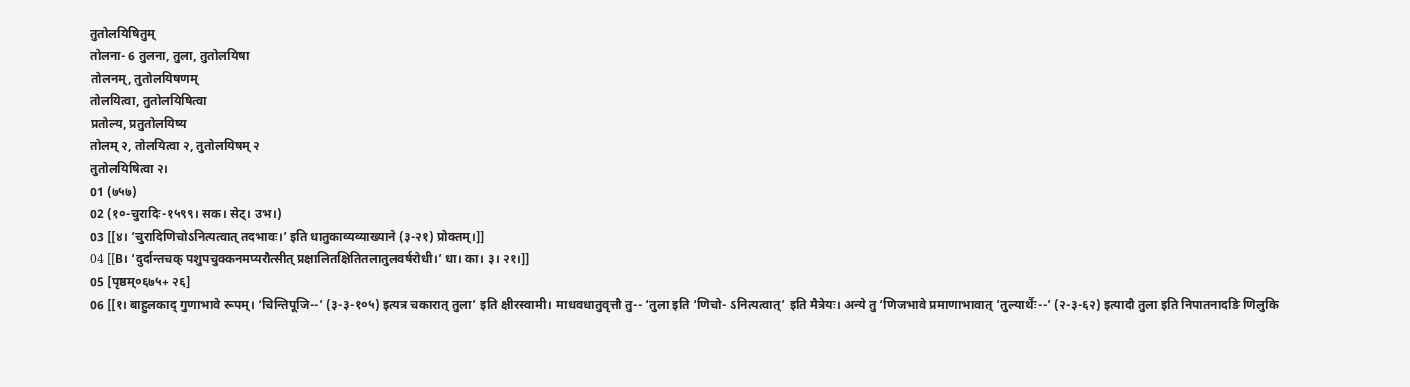तुतोलयिषितुम्
तोलना- 6 तुलना, तुला, तुतोलयिषा
तोलनम्, तुतोलयिषणम्
तोलयित्वा, तुतोलयिषित्वा
प्रतोल्य, प्रतुतोलयिष्य
तोलम् २, तोलयित्वा २, तुतोलयिषम् २
तुतोलयिषित्वा २।
01 (७५७)
02 (१०-चुरादिः-१५९९। सक। सेट्। उभ।)
03 [[४। ‘चुरादिणिचोऽनित्यत्वात् तदभावः।’ इति धातुकाव्यव्याख्याने (३-२१) प्रोक्तम्।]]
04 [[B। ‘दुर्दान्तचक् पशुपचुक्कनमप्यरौत्सीत् प्रक्षालितक्षितितलातुलवर्षरोधी।’ धा। का। ३। २१।]]
05 [पृष्ठम्०६७५+ २६]
06 [[१। बाहुलकाद् गुणाभावे रूपम्। ‘चिन्तिपूजि--’ (३-३-१०५) इत्यत्र चकारात् तुला’ इति क्षीरस्वामी। माधवधातुवृत्तौ तु-- ‘तुला इति ‘णिचो- ऽनित्यत्वात्’ इति मैत्रेयः। अन्ये तु ‘णिजभावे प्रमाणाभावात् ‘तुल्यार्थैः--’ (२-३-६२) इत्यादौ तुला इति निपातनादङि णिलुकि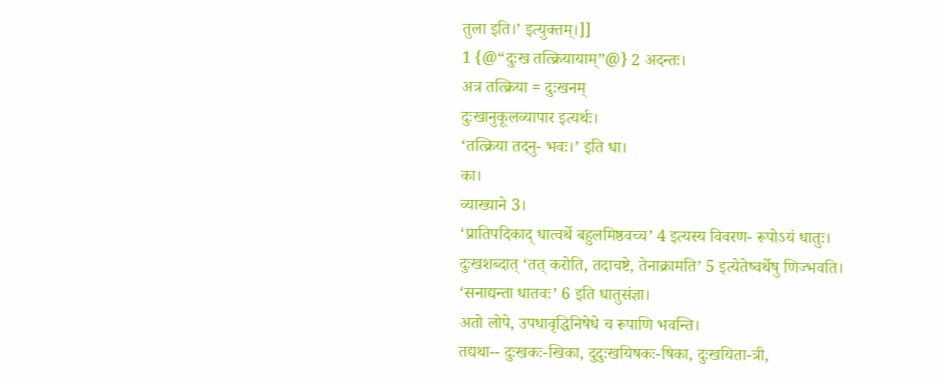तुला इति।’ इत्युक्तम्।]]
1 {@“दुःख तत्क्रियायाम्”@} 2 अदन्तः।
अत्र तत्क्रिया = दुःखनम्
दुःखानुकूलव्यापार इत्यर्थः।
‘तत्क्रिया तदनु- भवः।’ इति धा।
का।
व्याख्याने 3।
‘प्रातिपदिकाद् धात्वर्थे बहुलमिष्ठवच्च’ 4 इत्यस्य विवरण- रूपोऽयं धातुः।
दुःखशब्दात् ‘तत् करोति, तदाचष्टे, तेनाक्रामति’ 5 इत्येतेष्वर्थेषु णिज्भवति।
‘सनाद्यन्ता धातवः’ 6 इति धातुसंज्ञा।
अतो लोपे, उपधावृद्धिनिषेधे च रूपाणि भवन्ति।
तद्यथा-- दुःखकः-खिका, दुदुःखयिषकः-षिका, दुःखयिता-त्री,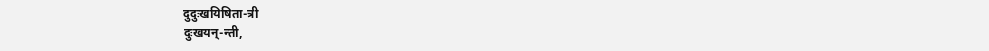दुदुःखयिषिता-त्री
दुःखयन्-न्ती,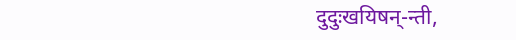दुदुःखयिषन्-न्ती,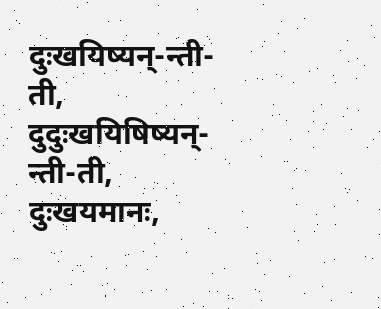दुःखयिष्यन्-न्ती-ती, दुदुःखयिषिष्यन्- न्ती-ती, दुःखयमानः,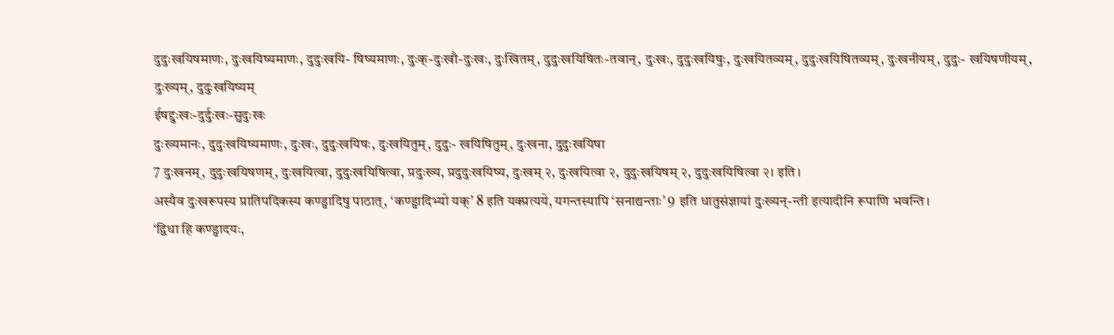दुदुःखयिषमाणः, दुःखयिष्यमाणः, दुदुःखयि- षिष्यमाणः, दुःक्-दुःखौ-दुःखः, दुःखितम्, दुदुःखयिषितः-तवान्, दुःखः, दुदुःखयिषुः, दुःखयितव्यम्, दुदुःखयिषितव्यम्, दुःखनीयम्, दुदुः- खयिषणीयम्, दुःख्यम्, दुदुःखयिष्यम्
ईषद्दुःखः-दुर्दुःखः-सुदुःखः
दुःख्यमानः, दुदुःखयिष्यमाणः, दुःखः, दुदुःखयिषः, दुःखयितुम्, दुदुः- खयिषितुम्, दुःखना, दुदुःखयिषा
7 दुःखनम्, दुदुःखयिषणम्, दुःखयित्वा, दुदुःखयिषित्वा, प्रदुःख्य, प्रदुदुःखयिष्य, दुःखम् २, दुःखयित्वा २, दुदुःखयिषम् २, दुदुःखयिषित्वा २। इति।
अस्यैव दुःखरूपस्य प्रातिपदिकस्य कण्ड्वादिषु पाठात्, ‘कण्ड्वादिभ्यो यक्’ 8 इति यक्प्रत्यये, यगन्तस्यापि ‘सनाद्यन्ताः’ 9 इति धातुसंज्ञायां दुःख्यन्-न्ती इत्यादीनि रूपाणि भवन्ति।
‘द्विधा हि कण्ड्वादयः,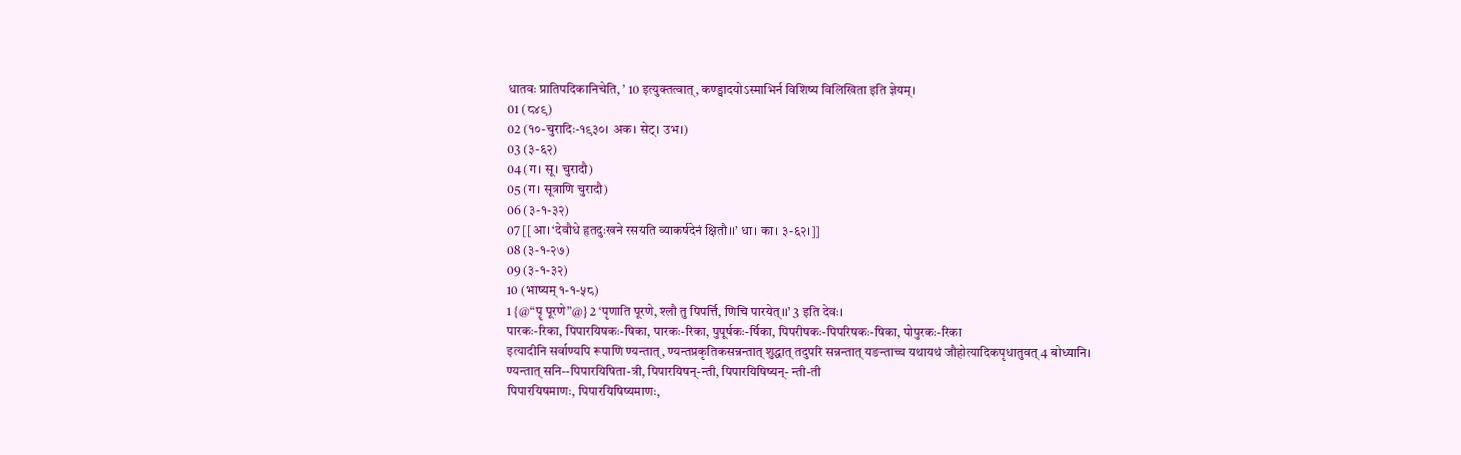धातवः प्रातिपदिकानिचेति, ’ 10 इत्युक्तत्वात्, कण्ड्वादयोऽस्माभिर्न विशिष्य विलिखिता इति ज्ञेयम्।
01 (८४९)
02 (१०-चुरादिः-१९३०। अक। सेट्। उभ।)
03 (३-६२)
04 (ग। सू। चुरादौ)
05 (ग। सूत्राणि चुरादौ)
06 (३-१-३२)
07 [[आ। ‘देवौधे हृतदुःखने रसयति व्याकर्षदेनं क्षितौ।।’ धा। का। ३-६२।]]
08 (३-१-२७)
09 (३-१-३२)
10 (भाष्यम् १-१-५८)
1 {@“पॄ पूरणे”@} 2 ‘पृणाति पूरणे, श्लौ तु पिपर्त्ति, णिचि पारयेत्।।’ 3 इति देवः।
पारकः-रिका, पिपारयिषकः-षिका, पारकः-रिका, पुपूर्षकः-र्षिका, पिपरीषकः-पिपरिषकः-षिका, पोपुरकः-रिका
इत्यादीनि सर्वाण्यपि रूपाणि ण्यन्तात्, ण्यन्तप्रकृतिकसन्नन्तात् शुद्धात् तदुपरि सन्नन्तात् यङन्ताच्च यथायथं जौहोत्यादिकपृधातुवत् 4 बोध्यानि।
ण्यन्तात् सनि--पिपारयिषिता-त्री, पिपारयिषन्-न्ती, पिपारयिषिष्यन्- न्ती-ती
पिपारयिषमाणः, पिपारयिषिष्यमाणः,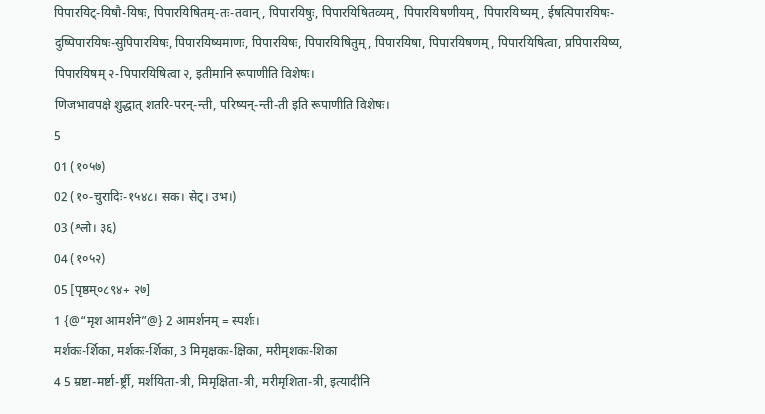पिपारयिट्-यिषौ-यिषः, पिपारयिषितम्-तः-तवान्, पिपारयिषुः, पिपारयिषितव्यम्, पिपारयिषणीयम्, पिपारयिष्यम्, ईषत्पिपारयिषः-दुष्पिपारयिषः-सुपिपारयिषः, पिपारयिष्यमाणः, पिपारयिषः, पिपारयिषितुम्, पिपारयिषा, पिपारयिषणम्, पिपारयिषित्वा, प्रपिपारयिष्य, पिपारयिषम् २-पिपारयिषित्वा २, इतीमानि रूपाणीति विशेषः।
णिजभावपक्षे शुद्धात् शतरि-परन्-न्ती, परिष्यन्-न्ती-ती इति रूपाणीति विशेषः।
5
01 (१०५७)
02 (१०-चुरादिः-१५४८। सक। सेट्। उभ।)
03 (श्लो। ३६)
04 (१०५२)
05 [पृष्ठम्०८९४+ २७]
1 {@“मृश आमर्शने”@} 2 आमर्शनम् = स्पर्शः।
मर्शकः-र्शिका, मर्शकः-र्शिका, 3 मिमृक्षकः-क्षिका, मरीमृशकः-शिका
4 5 म्रष्टा-मर्ष्टा-र्ष्ट्री, मर्शयिता-त्री, मिमृक्षिता-त्री, मरीमृशिता-त्री, इत्यादीनि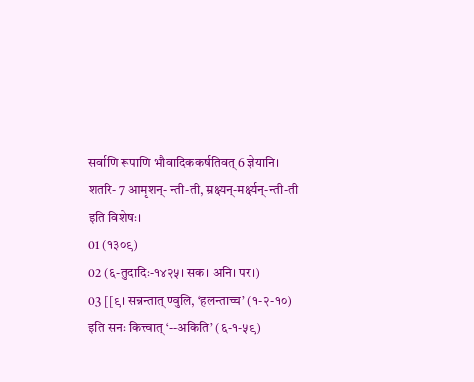सर्वाणि रूपाणि भौवादिककर्षतिवत् 6 ज्ञेयानि।
शतरि- 7 आमृशन्- न्ती-ती, म्रक्ष्यन्-मर्क्ष्यन्-न्ती-ती
इति विशेषः।
01 (१३०९)
02 (६-तुदादिः-१४२५। सक। अनि। पर।)
03 [[९। सन्नन्तात् ण्वुलि, ‘हलन्ताच्च’ (१-२-१०) इति सनः कित्त्वात् ‘--अकिति’ (६-१-५९)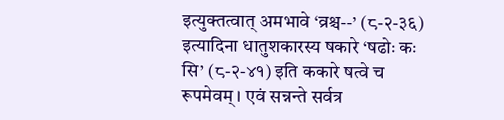इत्युक्तत्वात् अमभावे ‘व्रश्च--’ (८-२-३६) इत्यादिना धातुशकारस्य षकारे ‘षढोः कः सि’ (८-२-४१) इति ककारे षत्वे च रूपमेवम्। एवं सन्नन्ते सर्वत्र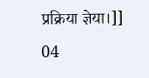प्रक्रिया ज्ञेया।]]
04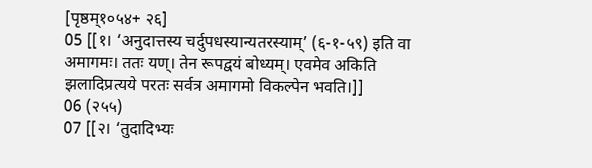[पृष्ठम्१०५४+ २६]
05 [[१। ‘अनुदात्तस्य चर्दुपधस्यान्यतरस्याम्’ (६-१-५९) इति वा अमागमः। ततः यण्। तेन रूपद्वयं बोध्यम्। एवमेव अकिति झलादिप्रत्यये परतः सर्वत्र अमागमो विकल्पेन भवति।]]
06 (२५५)
07 [[२। ‘तुदादिभ्यः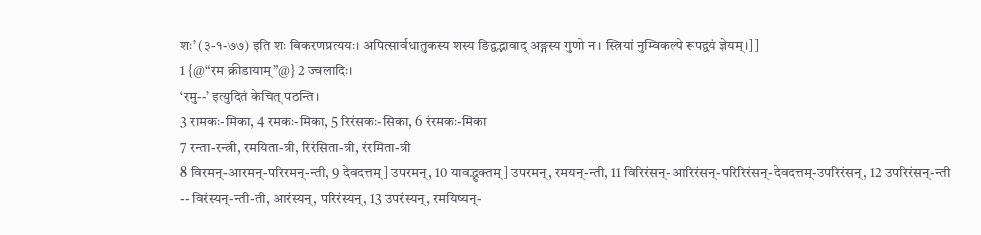शः’ (३-१-७७) इति शः बिकरणप्रत्ययः। अपित्सार्वधातुकस्य शस्य ङिद्वद्भावाद् अङ्गस्य गुणो न। स्त्रियां नुम्विकल्पे रूपद्वयं ज्ञेयम्।]]
1 {@“रम क्रीडायाम्”@} 2 ज्वलादिः।
‘रमु--’ इत्युदितं केचित् पठन्ति।
3 रामकः-मिका, 4 रमकः-मिका, 5 रिरंसकः-सिका, 6 रंरमकः-मिका
7 रन्ता-रन्त्री, रमयिता-त्री, रिरंसिता-त्री, रंरमिता-त्री
8 विरमन्-आरमन्-परिरमन्-न्ती, 9 देवदत्तम्] उपरमन्, 10 यावद्भुक्तम्] उपरमन्, रमयन्-न्ती, 11 विरिरंसन्-आरिरंसन्-परिरिरंसन्-देवदत्तम्-उपरिरंसन्, 12 उपरिरंसन्-न्ती
-- विरंस्यन्-न्ती-ती, आरंस्यन्, परिरंस्यन्, 13 उपरंस्यन्, रमयिष्यन्-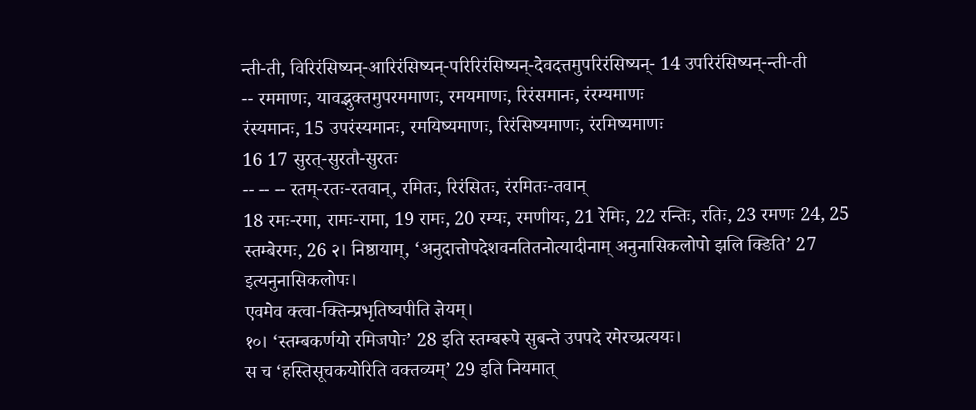न्ती-ती, विरिरंसिष्यन्-आरिरंसिष्यन्-परिरिरंसिष्यन्-देवदत्तमुपरिरंसिष्यन्- 14 उपरिरंसिष्यन्-न्ती-ती
-- रममाणः, यावद्भुक्तमुपरममाणः, रमयमाणः, रिरंसमानः, रंरम्यमाणः
रंस्यमानः, 15 उपरंस्यमानः, रमयिष्यमाणः, रिरंसिष्यमाणः, रंरमिष्यमाणः
16 17 सुरत्-सुरतौ-सुरतः
-- -- -- रतम्-रतः-रतवान्, रमितः, रिरंसितः, रंरमितः-तवान्
18 रमः-रमा, रामः-रामा, 19 रामः, 20 रम्यः, रमणीयः, 21 रेमिः, 22 रन्तिः, रतिः, 23 रमणः 24, 25 स्तम्बेरमः, 26 २। निष्ठायाम्, ‘अनुदात्तोपदेशवनतितनोत्यादीनाम् अनुनासिकलोपो झलि क्ङिति’ 27 इत्यनुनासिकलोपः।
एवमेव क्त्वा-क्तिन्प्रभृतिष्वपीति ज्ञेयम्।
१०। ‘स्तम्बकर्णयो रमिजपोः’ 28 इति स्तम्बरूपे सुबन्ते उपपदे रमेरच्प्रत्ययः।
स च ‘हस्तिसूचकयोरिति वक्तव्यम्’ 29 इति नियमात्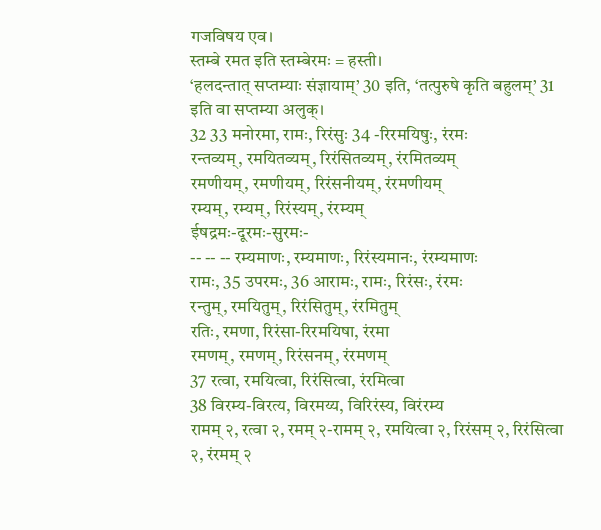गजविषय एव।
स्तम्बे रमत इति स्तम्बेरमः = हस्ती।
‘हलदन्तात् सप्तम्याः संज्ञायाम्’ 30 इति, ‘तत्पुरुषे कृति बहुलम्’ 31 इति वा सप्तम्या अलुक्।
32 33 मनोरमा, रामः, रिरंसुः 34 -रिरमयिषुः, रंरमः
रन्तव्यम्, रमयितव्यम्, रिरंसितव्यम्, रंरमितव्यम्
रमणीयम्, रमणीयम्, रिरंसनीयम्, रंरमणीयम्
रम्यम्, रम्यम्, रिरंस्यम्, रंरम्यम्
ईषद्रमः-दूरमः-सुरमः-
-- -- -- रम्यमाणः, रम्यमाणः, रिरंस्यमानः, रंरम्यमाणः
रामः, 35 उपरमः, 36 आरामः, रामः, रिरंसः, रंरमः
रन्तुम्, रमयितुम्, रिरंसितुम्, रंरमितुम्
रतिः, रमणा, रिरंसा-रिरमयिषा, रंरमा
रमणम्, रमणम्, रिरंसनम्, रंरमणम्
37 रत्वा, रमयित्वा, रिरंसित्वा, रंरमित्वा
38 विरम्य-विरत्य, विरमय्य, विरिरंस्य, विरंरम्य
रामम् २, रत्वा २, रमम् २-रामम् २, रमयित्वा २, रिरंसम् २, रिरंसित्वा २, रंरमम् २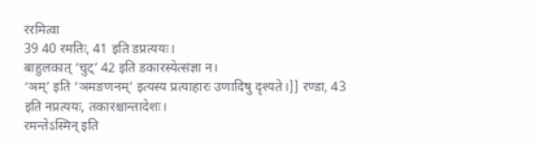रंरमित्वा
39 40 रमतिः, 41 इति डप्रत्ययः।
बाहुलकात् ‘चुट्’ 42 इति डकारस्येत्संज्ञा न।
‘ञम्’ इति ‘ञमङणनम्’ इत्यस्य प्रत्याहारः उणादिषु दृश्यते।]] रण्डा, 43 इति नप्रत्ययः, तकारश्चान्तादेशः।
रमन्तेऽस्मिन् इति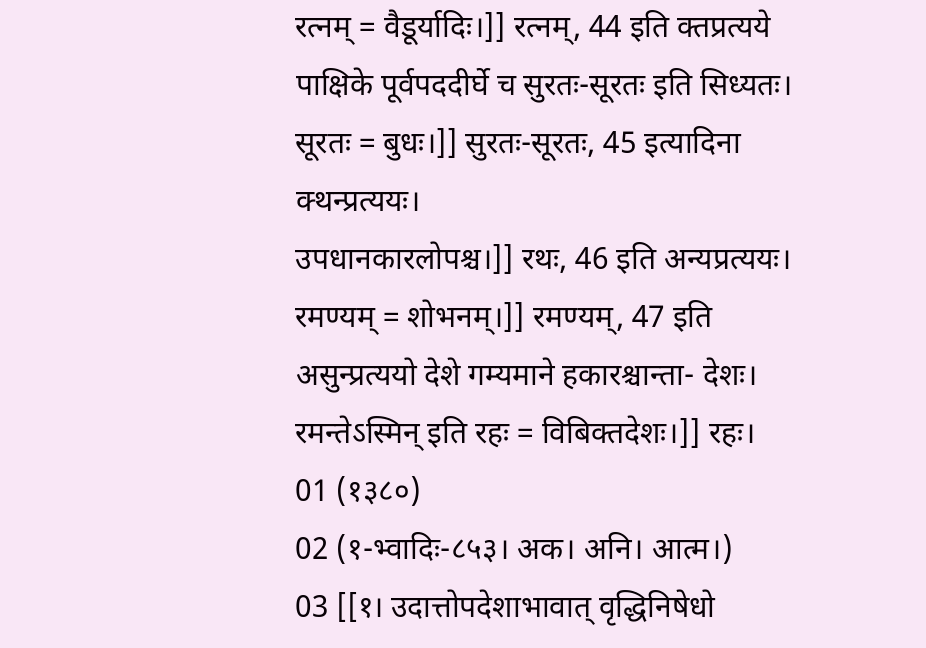रत्नम् = वैडूर्यादिः।]] रत्नम्, 44 इति क्तप्रत्यये पाक्षिके पूर्वपददीर्घे च सुरतः-सूरतः इति सिध्यतः।
सूरतः = बुधः।]] सुरतः-सूरतः, 45 इत्यादिना क्थन्प्रत्ययः।
उपधानकारलोपश्च।]] रथः, 46 इति अन्यप्रत्ययः।
रमण्यम् = शोभनम्।]] रमण्यम्, 47 इति असुन्प्रत्ययो देशे गम्यमाने हकारश्चान्ता- देशः।
रमन्तेऽस्मिन् इति रहः = विबिक्तदेशः।]] रहः।
01 (१३८०)
02 (१-भ्वादिः-८५३। अक। अनि। आत्म।)
03 [[१। उदात्तोपदेशाभावात् वृद्धिनिषेधो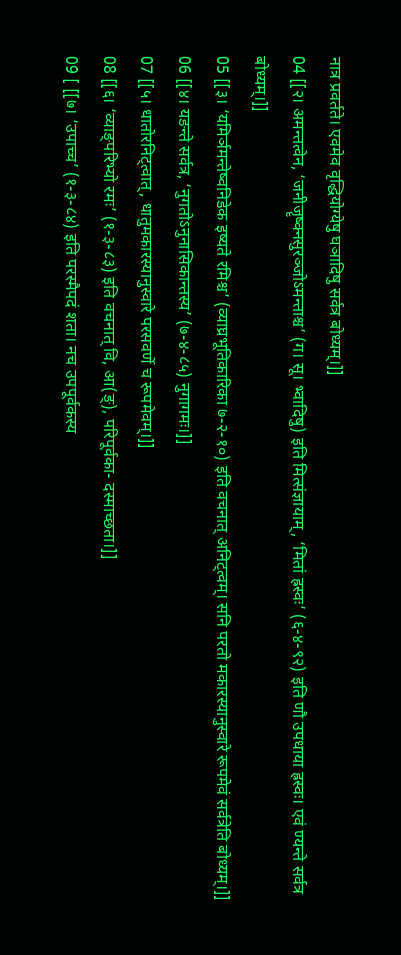नात्र प्रवर्तते। एवमेव वृद्धियोग्येषु घञादिषु सर्वत्र बोध्यम्।]]
04 [[२। अमन्तत्वेन, ‘जनीजॄष्क्नसुरञ्जोऽमन्ताश्च’ (ग। सू। भ्वादिषु) इति मित्संज्ञायाम्, ‘मितां ह्रस्वः’ (६-४-९२) इति णौ उपधाया ह्रस्वः। एवं ण्यन्ते सर्वत्र बोध्यम्।]]
05 [[३। ‘यमिर्ञमन्तेष्वनिडेक इष्यते रमिश्च’ (व्याघ्रभूतिकारिका ७-२-१०) इति वचनात् अनिट्त्वम्। सनि परतो मकारस्यानुस्वारे रूपमेवं सर्वत्रेति बोध्यम्।]]
06 [[४। यङन्ते सर्वत्र, ‘नुगतोऽनुनासिकान्तस्य’ (७-४-८५) नुगागमः।]]
07 [[५। धातोरनिट्त्वात्, धातुमकारस्यानुस्वारे परसवर्णे च रूपमेवम्।]]
08 [[६। ‘व्याङ्परिभ्यो रमः’ (१-३-८३) इति वचनात् वि, आ(ङ्), परिपूर्वका- दस्माच्छता।]]
09 [ [[७। ‘उपाच्च’ (१-३-८४) इति परस्मैपदं शता। नच उपपूर्वकस्य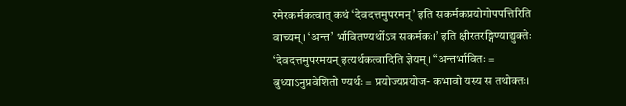रमेरकर्मकत्वात् कथं ‘देवदत्तमुपरमन्’ इति सकर्मकप्रयोगोपपत्तिरिति वाच्यम्। ‘अन्त’ र्भावितण्यर्थोऽत्र सकर्मकः।’ इति क्षीरतरङ्गिण्याद्युक्तेः ‘देवदत्तमुपरमयन् इत्यर्थकत्वादिति ज्ञेयम्। “अन्तर्भावितः = बुध्याऽनुप्रवेशितो ण्यर्थः = प्रयोज्यप्रयोज- कभावो यस्य स तथोक्तः।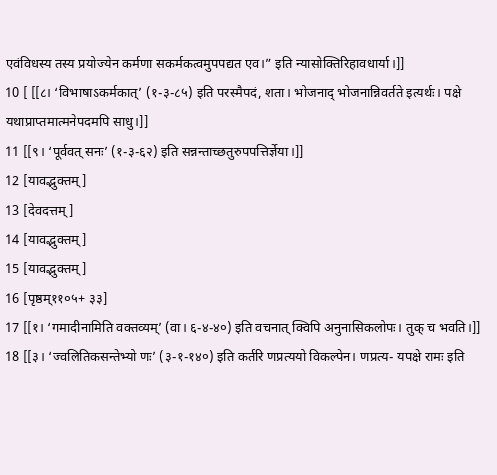एवंविधस्य तस्य प्रयोज्येन कर्मणा सकर्मकत्वमुपपद्यत एव।” इति न्यासोक्तिरिहावधार्या।]]
10 [ [[८। ‘विभाषाऽकर्मकात्’ (१-३-८५) इति परस्मैपदं, शता। भोजनाद् भोजनान्निवर्तते इत्यर्थः। पक्षे यथाप्राप्तमात्मनेपदमपि साधु।]]
11 [[९। ‘पूर्ववत् सनः’ (१-३-६२) इति सन्नन्ताच्छतुरुपपत्तिर्ज्ञेया।]]
12 [यावद्भुक्तम्]
13 [देवदत्तम्]
14 [यावद्भुक्तम्]
15 [यावद्भुक्तम्]
16 [पृष्ठम्११०५+ ३३]
17 [[१। ‘गमादीनामिति वक्तव्यम्’ (वा। ६-४-४०) इति वचनात् क्विपि अनुनासिकलोपः। तुक् च भवति।]]
18 [[३। ‘ज्वलितिकसन्तेभ्यो णः’ (३-१-१४०) इति कर्तरि णप्रत्ययो विकल्पेन। णप्रत्य- यपक्षे रामः इति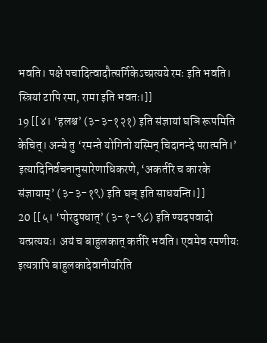भवति। पक्षे पचादित्वादौत्सर्गिकेऽच्प्रत्यये रमः इति भवति। स्त्रियां टापि रमा, रामा इति भवतः।]]
19 [[४। ‘हलश्च’ (३-३-१२१) इति संज्ञायां घञि रूपमिति केचित्। अन्ये तु ‘रमन्ते योगिनो यस्मिन् चिदानन्दे परात्मनि।’ इत्यादिनिर्वचनानुसारेणाधिकरणे, ‘अकर्तरि च कारके संज्ञायाम्’ (३-३-१९) इति घञ् इति साधयन्ति।]]
20 [[५। ‘पोरदुपधात्’ (३-१-९८) इति ण्यदपवादो यत्प्रत्ययः। अयं च बाहुलकात् कर्तरि भवति। एवमेव रमणीयः इत्यत्रापि बाहुलकादेवानीयरिति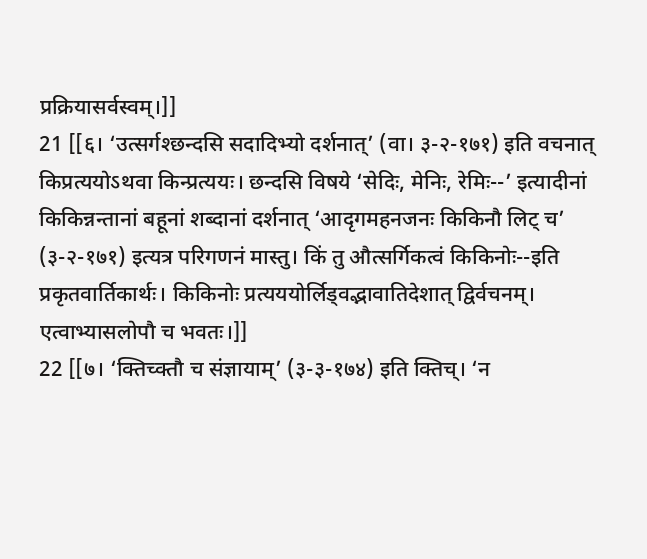प्रक्रियासर्वस्वम्।]]
21 [[६। ‘उत्सर्गश्छन्दसि सदादिभ्यो दर्शनात्’ (वा। ३-२-१७१) इति वचनात् किप्रत्ययोऽथवा किन्प्रत्ययः। छन्दसि विषये ‘सेदिः, मेनिः, रेमिः--’ इत्यादीनां किकिन्नन्तानां बहूनां शब्दानां दर्शनात् ‘आदृगमहनजनः किकिनौ लिट् च’ (३-२-१७१) इत्यत्र परिगणनं मास्तु। किं तु औत्सर्गिकत्वं किकिनोः--इति प्रकृतवार्तिकार्थः। किकिनोः प्रत्यययोर्लिड्वद्भावातिदेशात् द्विर्वचनम्। एत्वाभ्यासलोपौ च भवतः।]]
22 [[७। ‘क्तिच्क्तौ च संज्ञायाम्’ (३-३-१७४) इति क्तिच्। ‘न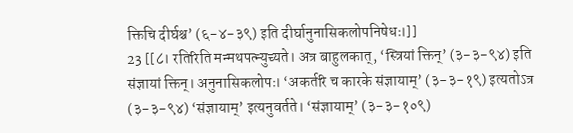क्तिचि दीर्घश्च’ (६-४-३९) इति दीर्घानुनासिकलोपनिषेधः।]]
23 [[८। रतिरिति मन्मथपत्न्युच्यते। अत्र बाहुलकात्, ‘स्त्रियां क्तिन्’ (३-३-९४) इति संज्ञायां क्तिन्। अनुनासिकलोपः। ‘अकर्तरि च कारके संज्ञायाम्’ (३-३-१९) इत्यतोऽत्र (३-३-९४) ‘संज्ञायाम्’ इत्यनुवर्तते। ‘संज्ञायाम्’ (३-३-१०९)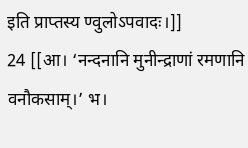इति प्राप्तस्य ण्वुलोऽपवादः।]]
24 [[आ। ‘नन्दनानि मुनीन्द्राणां रमणानि वनौकसाम्।’ भ।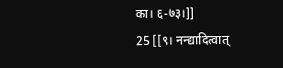का। ६-७३।]]
25 [[९। नन्द्यादित्वात्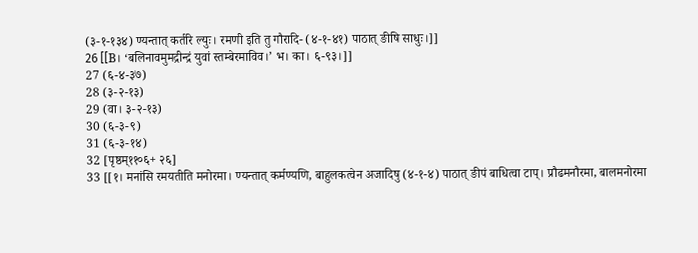(३-१-१३४) ण्यन्तात् कर्तरि ल्युः। रमणी इति तु गौरादि- (४-१-४१) पाठात् ङीषि साधुः।]]
26 [[B। ‘बलिनावमुमद्रीन्द्रं युवां स्तम्बेरमाविव।’ भ। का। ६-९३।]]
27 (६-४-३७)
28 (३-२-१३)
29 (वा। ३-२-१३)
30 (६-३-९)
31 (६-३-१४)
32 [पृष्ठम्११०६+ २६]
33 [[१। मनांसि रमयतीति मनोरमा। ण्यन्तात् कर्मण्यणि, बाहुलकत्वेन अजादिषु (४-१-४) पाठात् ङीपं बाधित्वा टाप्। प्रौढमनौरमा, बालमनोरमा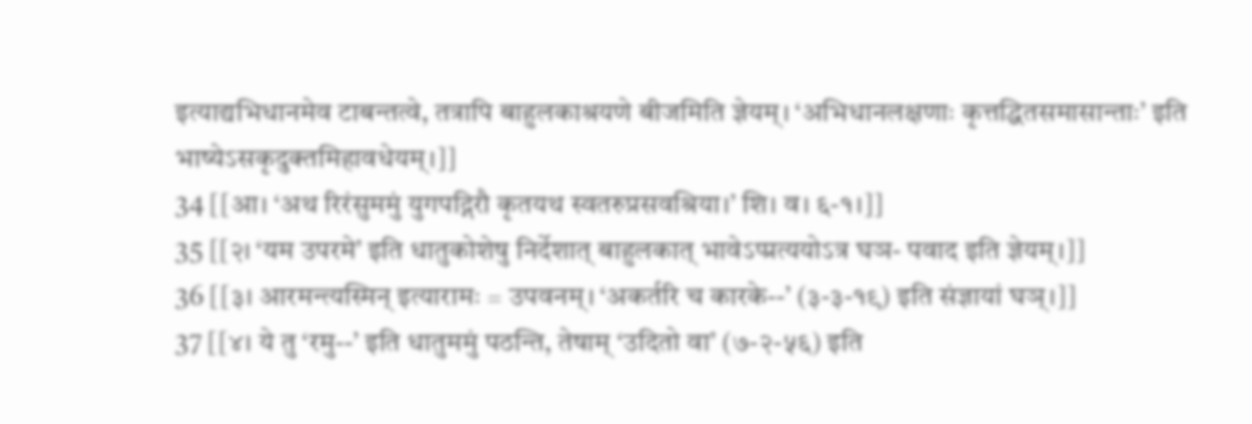इत्याद्यभिधानमेव टाबन्तत्वे, तत्रापि बाहुलकाश्रयणे बीजमिति ज्ञेयम्। ‘अभिधानलक्षणाः कृत्तद्धितसमासान्ताः’ इति भाष्येऽसकृदुक्तमिहावधेयम्।]]
34 [[आ। ‘अथ रिरंसुममुं युगपद्गिरौ कृतयथ स्वतरुप्रसवश्रिया।’ शि। व। ६-१।]]
35 [[२। ‘यम उपरमे’ इति धातुकोशेषु निर्देशात् बाहुलकात् भावेऽप्प्रत्ययोऽत्र घञ- पवाद इति ज्ञेयम्।]]
36 [[३। आरमन्त्यस्मिन् इत्यारामः = उपवनम्। ‘अकर्तरि च कारके--’ (३-३-१९) इति संज्ञायां घञ्।]]
37 [[४। ये तु ‘रमु--’ इति धातुममुं पठन्ति, तेषाम् ‘उदितो वा’ (७-२-५६) इति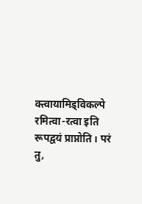क्त्वायामिड्विकल्पे रमित्वा-रत्वा इति रूपद्वयं प्राप्नोति। परं तु,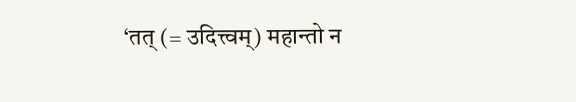‘तत् (= उदित्त्वम्) महान्तो न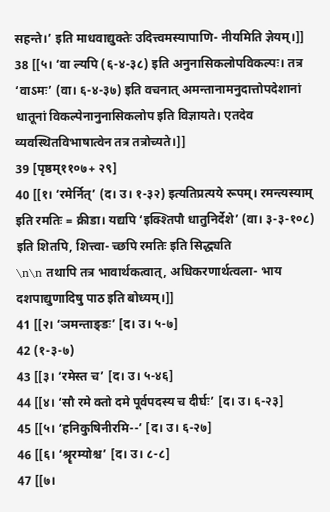सहन्ते।’ इति माधवाद्युक्तेः उदित्त्वमस्यापाणि- नीयमिति ज्ञेयम्।]]
38 [[५। ‘वा ल्यपि (६-४-३८) इति अनुनासिकलोपविकल्पः। तत्र ‘वाऽमः’ (वा। ६-४-३७) इति वचनात् अमन्तानामनुदात्तोपदेशानां धातूनां विकल्पेनानुनासिकलोप इति विज्ञायते। एतदेव व्यवस्थितविभाषात्वेन तत्र तत्रोच्यते।]]
39 [पृष्ठम्११०७+ २९]
40 [[१। ‘रमेर्नित्’ (द। उ। १-३२) इत्यतिप्रत्यये रूपम्। रमन्त्यस्याम् इति रमतिः = क्रीडा। यद्यपि ‘इक्श्तिपौ धातुनिर्देशे’ (वा। ३-३-१०८) इति शितपि, शित्त्वा- च्छपि रमतिः इति सिद्ध्यति
\n\n तथापि तत्र भावार्थकत्वात्, अधिकरणार्थत्वला- भाय दशपाद्युणादिषु पाठ इति बोध्यम्।]]
41 [[२। ‘ञमन्ताङ्डः’ [द। उ। ५-७]
42 (१-३-७)
43 [[३। ‘रमेस्त च’ [द। उ। ५-४६]
44 [[४। ‘सौ रमे क्तो दमे पूर्वपदस्य च दीर्घः’ [द। उ। ६-२३]
45 [[५। ‘हनिकुषिनीरमि--’ [द। उ। ६-२७]
46 [[६। ‘श्रॄरम्योश्च’ [द। उ। ८-८]
47 [[७।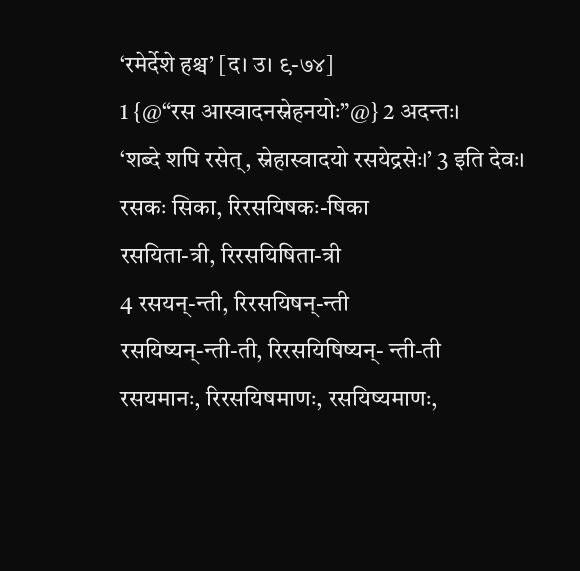‘रमेर्देशे हश्च’ [द। उ। ९-७४]
1 {@“रस आस्वादनस्नेहनयोः”@} 2 अदन्तः।
‘शब्दे शपि रसेत्, स्नेहास्वादयो रसयेद्रसेः।’ 3 इति देवः।
रसकः सिका, रिरसयिषकः-षिका
रसयिता-त्री, रिरसयिषिता-त्री
4 रसयन्-न्ती, रिरसयिषन्-न्ती
रसयिष्यन्-न्ती-ती, रिरसयिषिष्यन्- न्ती-ती
रसयमानः, रिरसयिषमाणः, रसयिष्यमाणः,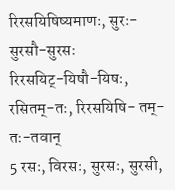रिरसयिषिष्यमाणः, सुरः-सुरसौ-सुरसः
रिरसयिट्-यिषौ-यिषः, रसितम्-तः, रिरसयिषि- तम्-तः-तवान्
5 रसः, विरसः, सुरसः, सुरसी,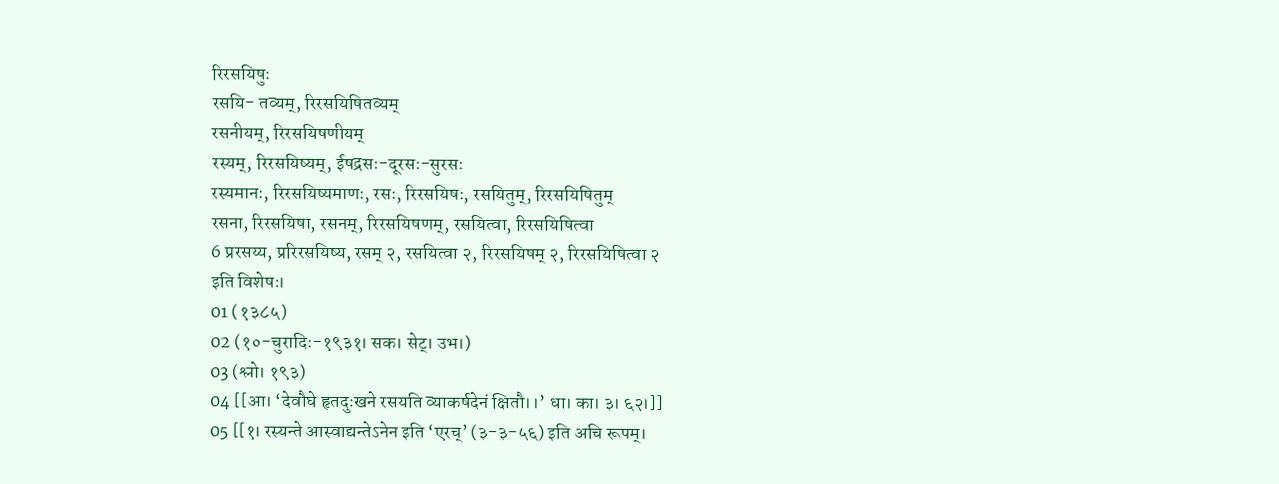रिरसयिषुः
रसयि- तव्यम्, रिरसयिषितव्यम्
रसनीयम्, रिरसयिषणीयम्
रस्यम्, रिरसयिष्यम्, ईषद्रसः-दूरसः-सुरसः
रस्यमानः, रिरसयिष्यमाणः, रसः, रिरसयिषः, रसयितुम्, रिरसयिषितुम्
रसना, रिरसयिषा, रसनम्, रिरसयिषणम्, रसयित्वा, रिरसयिषित्वा
6 प्ररसय्य, प्ररिरसयिष्य, रसम् २, रसयित्वा २, रिरसयिषम् २, रिरसयिषित्वा २
इति विशेषः।
01 (१३८५)
02 (१०-चुरादिः-१९३१। सक। सेट्। उभ।)
03 (श्लो। १९३)
04 [[आ। ‘देवौघे हृतदुःखने रसयति व्याकर्षदेनं क्षितौ।।’ धा। का। ३। ६२।]]
05 [[१। रस्यन्ते आस्वाद्यन्तेऽनेन इति ‘एरच्’ (३-३-५६) इति अचि रूपम्।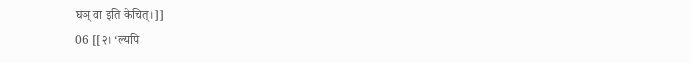घञ् वा इति केचित्।]]
06 [[२। ‘ल्यपि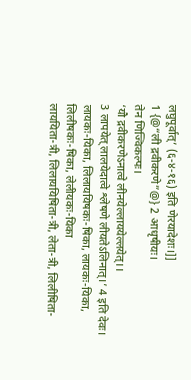लघुपूर्वात्’ (६-४-१६) इति णेरयादेशः।]]
1 {@“ली द्रवीकरणे”@} 2 आधृषीयः।
तेन णिज्विकल्पः।
‘यौ द्रवीकरणेऽनात्वे लीनयेल्लाययेल्लयेत्।।
3 लापयेत् लालयेदात्वे श्लेषणे लीयतेऽलिनात्।’ 4 इति देवः।
लायकः-यिका, लिलाययिषकः-षिका, लायकः-यिका, लिलीषकः-षिका, लेलीयकः-यिका
लाययिता-त्री, लिलाययिषिता-त्री, लेता-त्री, लिलीषिता-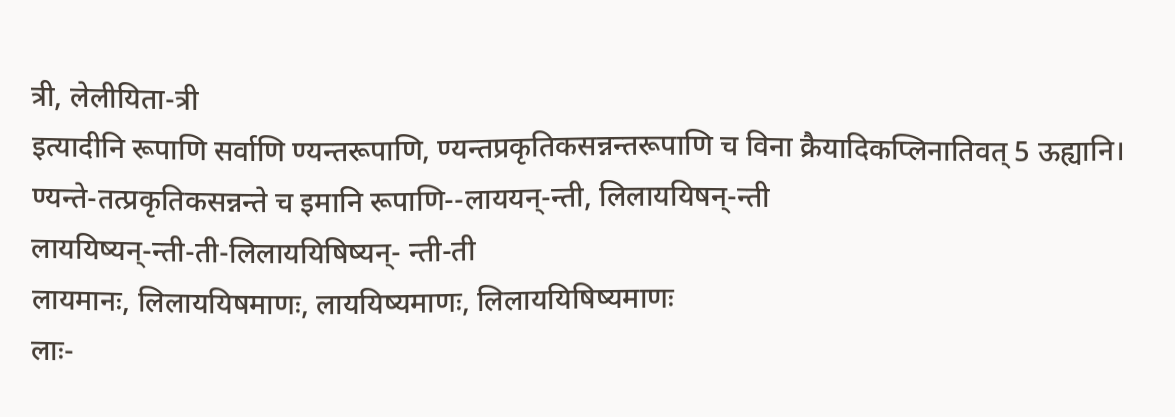त्री, लेलीयिता-त्री
इत्यादीनि रूपाणि सर्वाणि ण्यन्तरूपाणि, ण्यन्तप्रकृतिकसन्नन्तरूपाणि च विना क्रैयादिकप्लिनातिवत् 5 ऊह्यानि।
ण्यन्ते-तत्प्रकृतिकसन्नन्ते च इमानि रूपाणि--लाययन्-न्ती, लिलाययिषन्-न्ती
लाययिष्यन्-न्ती-ती-लिलाययिषिष्यन्- न्ती-ती
लायमानः, लिलाययिषमाणः, लाययिष्यमाणः, लिलाययिषिष्यमाणः
लाः-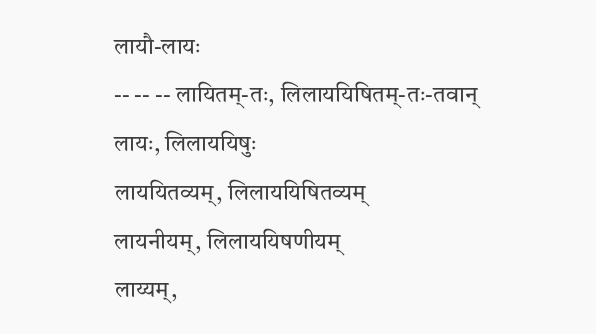लायौ-लायः
-- -- -- लायितम्-तः, लिलाययिषितम्-तः-तवान्
लायः, लिलाययिषुः
लाययितव्यम्, लिलाययिषितव्यम्
लायनीयम्, लिलाययिषणीयम्
लाय्यम्,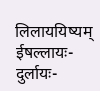लिलाययिष्यम्
ईषल्लायः-दुर्लायः-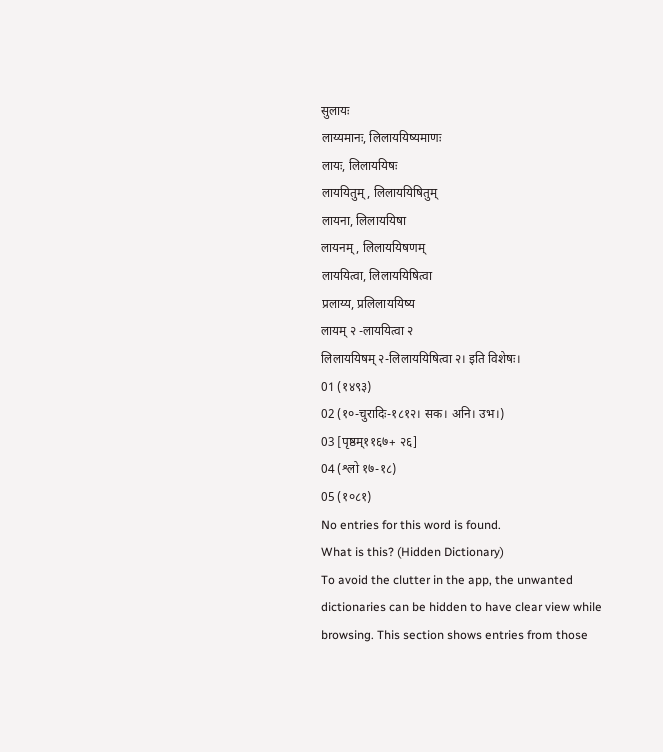सुलायः
लाय्यमानः, लिलाययिष्यमाणः
लायः, लिलाययिषः
लाययितुम्, लिलाययिषितुम्
लायना, लिलाययिषा
लायनम्, लिलाययिषणम्
लाययित्वा, लिलाययिषित्वा
प्रलाय्य, प्रलिलाययिष्य
लायम् २ -लाययित्वा २
लिलाययिषम् २-लिलाययिषित्वा २। इति विशेषः।
01 (१४९३)
02 (१०-चुरादिः-१८१२। सक। अनि। उभ।)
03 [पृष्ठम्११६७+ २६]
04 (श्लो १७-१८)
05 (१०८१)
No entries for this word is found.
What is this? (Hidden Dictionary)
To avoid the clutter in the app, the unwanted dictionaries can be hidden to have clear view while browsing. This section shows entries from those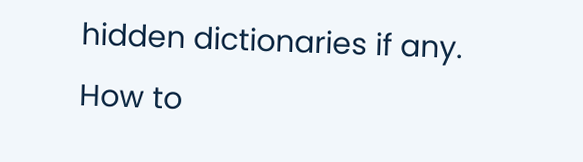hidden dictionaries if any.
How to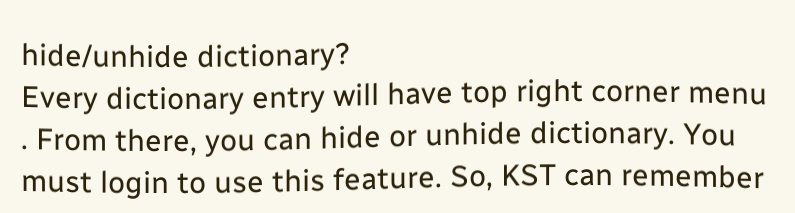hide/unhide dictionary?
Every dictionary entry will have top right corner menu . From there, you can hide or unhide dictionary. You must login to use this feature. So, KST can remember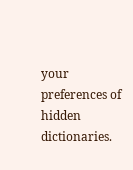your preferences of hidden dictionaries.